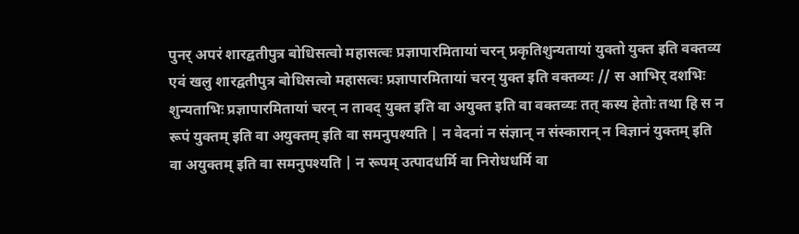पुनर् अपरं शारद्वतीपुत्र बोधिसत्वो महासत्वः प्रज्ञापारमितायां चरन् प्रकृतिशुन्यतायां युक्तो युक्त इति वक्तव्य एवं खलु शारद्वतीपुत्र बोधिसत्वो महासत्वः प्रज्ञापारमितायां चरन् युक्त इति वक्तव्यः // स आभिर् दशभिः शुन्यताभिः प्रज्ञापारमितायां चरन् न तावद् युक्त इति वा अयुक्त इति वा वक्तव्यः तत् कस्य हेतोः तथा हि स न रूपं युक्तम् इति वा अयुक्तम् इति वा समनुपश्यति | न वेदनां न संज्ञान् न संस्कारान् न विज्ञानं युक्तम् इति वा अयुक्तम् इति वा समनुपश्यति | न रूपम् उत्पादधर्मि वा निरोधधर्मि वा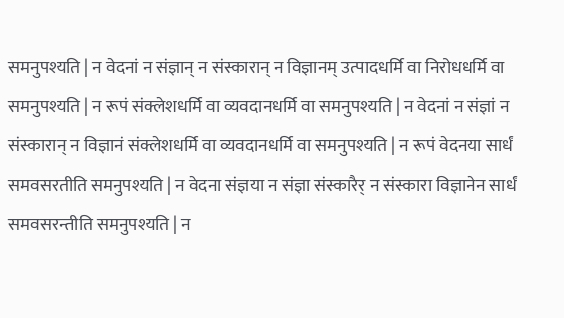समनुपश्यति | न वेदनां न संज्ञान् न संस्कारान् न विज्ञानम् उत्पादधर्मि वा निरोधधर्मि वा समनुपश्यति | न रूपं संक्लेशधर्मि वा व्यवदानधर्मि वा समनुपश्यति | न वेदनां न संज्ञां न संस्कारान् न विज्ञानं संक्लेशधर्मि वा व्यवदानधर्मि वा समनुपश्यति | न रूपं वेदनया सार्धं समवसरतीति समनुपश्यति | न वेदना संज्ञया न संज्ञा संस्कारैर् न संस्कारा विज्ञानेन सार्धं समवसरन्तीति समनुपश्यति | न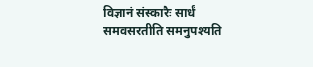विज्ञानं संस्कारैः सार्धं समवसरतीति समनुपश्यति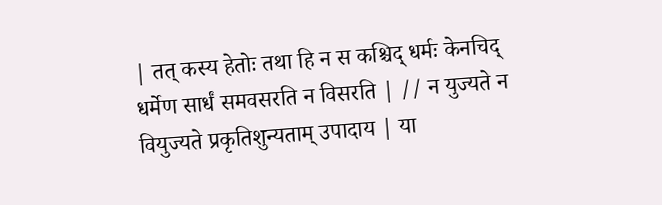| तत् कस्य हेतोः तथा हि न स कश्चिद् धर्मः केनचिद् धर्मेण सार्धं समवसरति न विसरति | // न युज्यते न वियुज्यते प्रकृतिशुन्यताम् उपादाय | या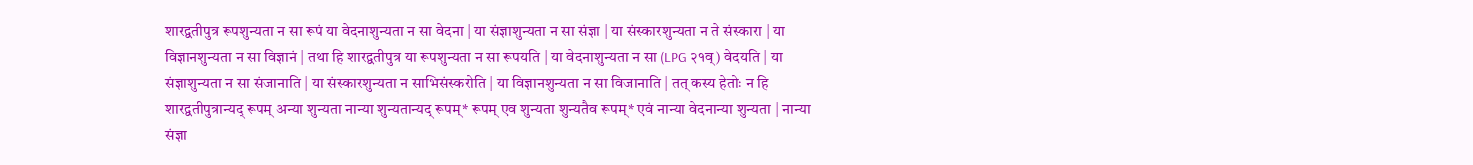शारद्वतीपुत्र रूपशुन्यता न सा रूपं या वेदनाशुन्यता न सा वेदना | या संज्ञाशुन्यता न सा संज्ञा | या संस्कारशुन्यता न ते संस्कारा | या विज्ञानशुन्यता न सा विज्ञानं | तथा हि शारद्वतीपुत्र या रूपशुन्यता न सा रूपयति | या वेदनाशुन्यता न सा (LPG २१व्) वेदयति | या संज्ञाशुन्यता न सा संजानाति | या संस्कारशुन्यता न साभिसंस्करोति | या विज्ञानशुन्यता न सा विजानाति | तत् कस्य हेतोः न हि शारद्वतीपुत्रान्यद् रूपम् अन्या शुन्यता नान्या शुन्यतान्यद् रूपम्* रूपम् एव शुन्यता शुन्यतैव रूपम्* एवं नान्या वेदनान्या शुन्यता | नान्या संज्ञा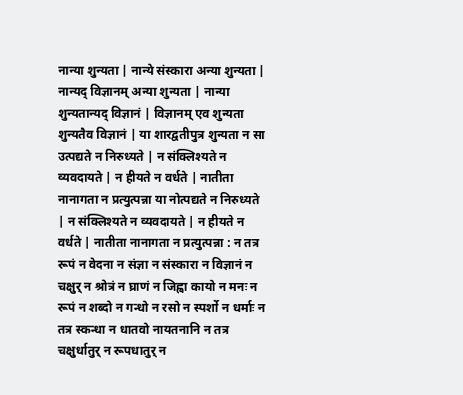नान्या शुन्यता | नान्ये संस्कारा अन्या शुन्यता | नान्यद् विज्ञानम् अन्या शुन्यता | नान्या शुन्यतान्यद् विज्ञानं | विज्ञानम् एव शुन्यता शुन्यतैव विज्ञानं | या शारद्वतीपुत्र शुन्यता न सा उत्पद्यते न निरुध्यते | न संक्लिश्यते न व्यवदायते | न हीयते न वर्धते | नातीता नानागता न प्रत्युत्पन्ना या नोत्पद्यते न निरुध्यते | न संक्लिश्यते न व्यवदायते | न हीयते न वर्धते | नातीता नानागता न प्रत्युत्पन्ना : न तत्र रूपं न वेदना न संज्ञा न संस्कारा न विज्ञानं न चक्षुर् न श्रोत्रं न घ्राणं न जिह्वा कायो न मनः न रूपं न शब्दो न गन्धो न रसो न स्पर्शो न धर्माः न तत्र स्कन्धा न धातवो नायतनानि न तत्र चक्षुर्धातुर् न रूपधातुर् न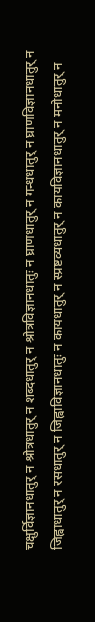चक्षुर्विज्ञानधातुर् न श्रोत्रधातुर् न शब्दधातुर् न श्रोत्रविज्ञानधातुः न घ्राणधातुर् न गन्धधातुर् न घ्राणविज्ञानधातुर् न जिह्वाधातुर् न रसधातुर् न जिह्वाविज्ञानधातुः न कायधातुर् न स्प्रष्टव्यधातुर् न कायविज्ञानधातुर् न मनोधातुर् न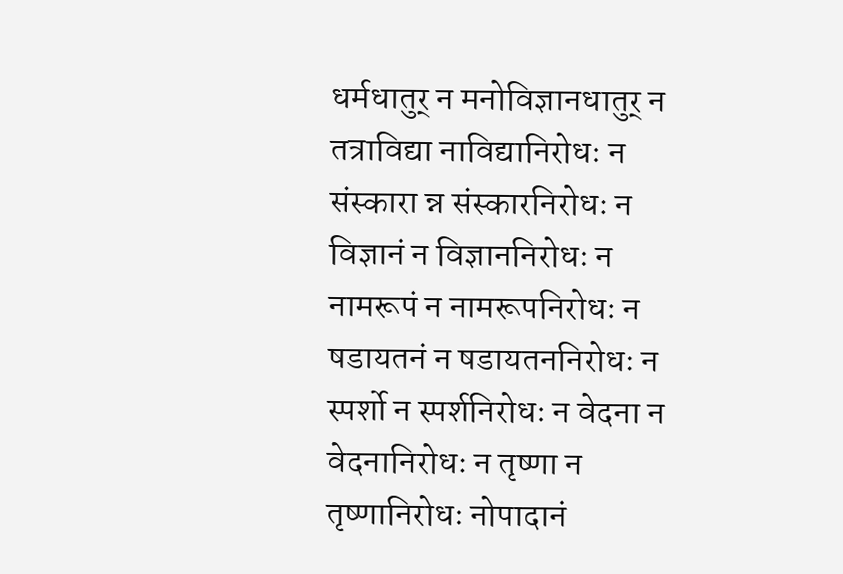धर्मधातुर् न मनोविज्ञानधातुर् न तत्राविद्या नाविद्यानिरोधः न संस्कारा न्न संस्कारनिरोधः न विज्ञानं न विज्ञाननिरोधः न नामरूपं न नामरूपनिरोधः न षडायतनं न षडायतननिरोधः न स्पर्शो न स्पर्शनिरोधः न वेदना न वेदनानिरोधः न तृष्णा न तृष्णानिरोधः नोपादानं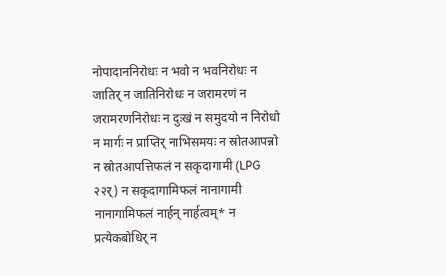नोपादाननिरोधः न भवो न भवनिरोधः न जातिर् न जातिनिरोधः न जरामरणं न जरामरणनिरोधः न दुःखं न समुदयो न निरोधो न मार्गः न प्राप्तिर् नाभिसमयः न स्रोतआपन्नो न स्रोतआपत्तिफलं न सकृदागामी (LPG २२र्) न सकृदागामिफलं नानागामी नानागामिफलं नार्हन् नार्हत्वम्* न प्रत्येकबोधिर् न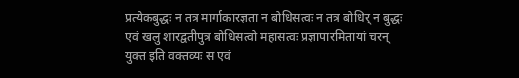प्रत्येकबुद्धः न तत्र मार्गाकारज्ञता न बोधिसत्वः न तत्र बोधिर् न बुद्धः एवं खलु शारद्वतीपुत्र बोधिसत्वो महासत्वः प्रज्ञापारमितायां चरन् युक्त इति वक्तव्यः स एवं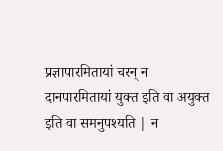प्रज्ञापारमितायां चरन् न दानपारमितायां युक्त इति वा अयुक्त इति वा समनुपश्यति | न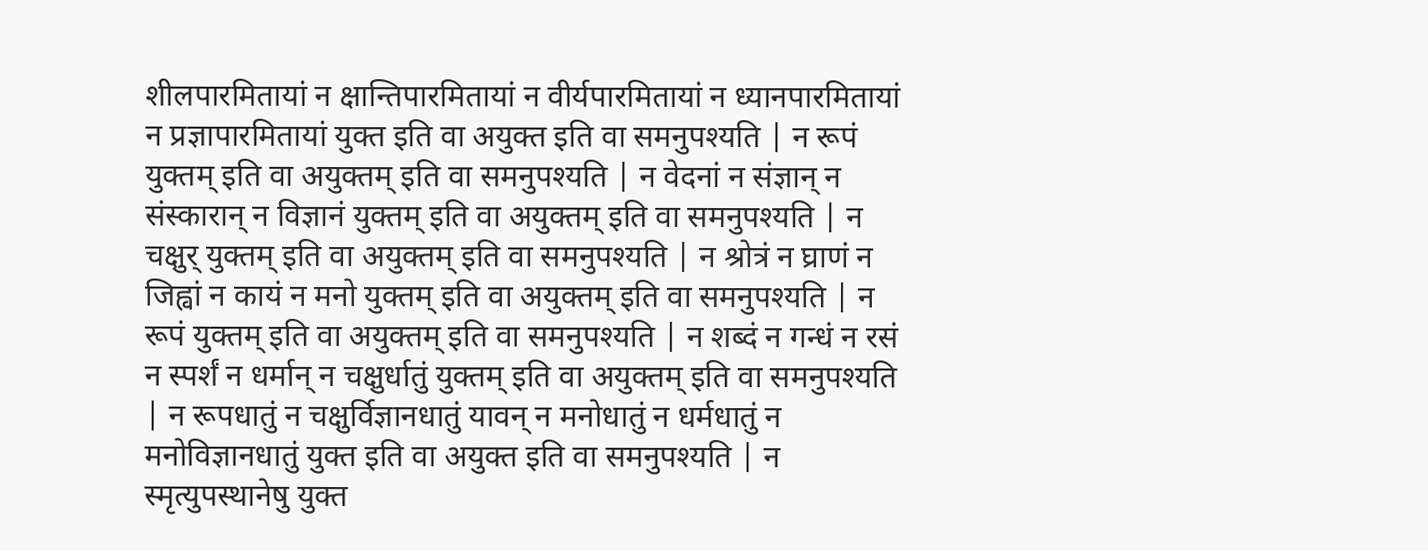शीलपारमितायां न क्षान्तिपारमितायां न वीर्यपारमितायां न ध्यानपारमितायां न प्रज्ञापारमितायां युक्त इति वा अयुक्त इति वा समनुपश्यति | न रूपं युक्तम् इति वा अयुक्तम् इति वा समनुपश्यति | न वेदनां न संज्ञान् न संस्कारान् न विज्ञानं युक्तम् इति वा अयुक्तम् इति वा समनुपश्यति | न चक्षुर् युक्तम् इति वा अयुक्तम् इति वा समनुपश्यति | न श्रोत्रं न घ्राणं न जिह्वां न कायं न मनो युक्तम् इति वा अयुक्तम् इति वा समनुपश्यति | न रूपं युक्तम् इति वा अयुक्तम् इति वा समनुपश्यति | न शब्दं न गन्धं न रसं न स्पर्शं न धर्मान् न चक्षुर्धातुं युक्तम् इति वा अयुक्तम् इति वा समनुपश्यति | न रूपधातुं न चक्षुर्विज्ञानधातुं यावन् न मनोधातुं न धर्मधातुं न मनोविज्ञानधातुं युक्त इति वा अयुक्त इति वा समनुपश्यति | न स्मृत्युपस्थानेषु युक्त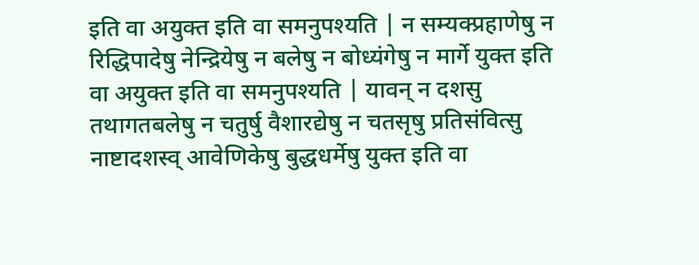इति वा अयुक्त इति वा समनुपश्यति | न सम्यक्प्रहाणेषु न रिद्धिपादेषु नेन्द्रियेषु न बलेषु न बोध्यंगेषु न मार्गे युक्त इति वा अयुक्त इति वा समनुपश्यति | यावन् न दशसु तथागतबलेषु न चतुर्षु वैशारद्येषु न चतसृषु प्रतिसंवित्सु नाष्टादशस्व् आवेणिकेषु बुद्धधर्मेषु युक्त इति वा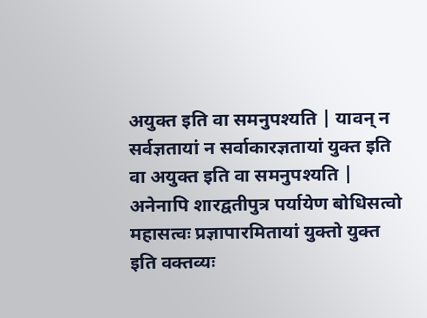अयुक्त इति वा समनुपश्यति | यावन् न सर्वज्ञतायां न सर्वाकारज्ञतायां युक्त इति वा अयुक्त इति वा समनुपश्यति | अनेनापि शारद्वतीपुत्र पर्यायेण बोधिसत्वो महासत्वः प्रज्ञापारमितायां युक्तो युक्त इति वक्तव्यः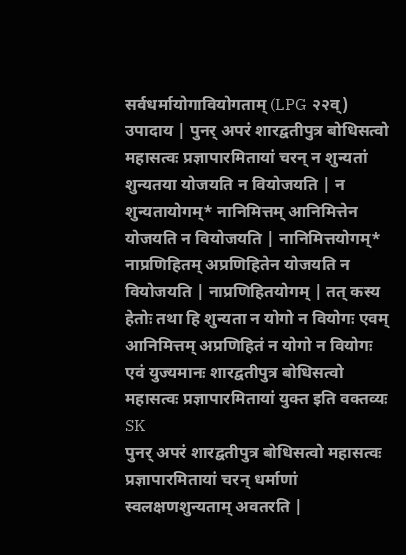सर्वधर्मायोगावियोगताम् (LPG २२व्) उपादाय | पुनर् अपरं शारद्वतीपुत्र बोधिसत्वो महासत्वः प्रज्ञापारमितायां चरन् न शुन्यतां शुन्यतया योजयति न वियोजयति | न शुन्यतायोगम्* नानिमित्तम् आनिमित्तेन योजयति न वियोजयति | नानिमित्तयोगम्* नाप्रणिहितम् अप्रणिहितेन योजयति न वियोजयति | नाप्रणिहितयोगम् | तत् कस्य हेतोः तथा हि शुन्यता न योगो न वियोगः एवम् आनिमित्तम् अप्रणिहितं न योगो न वियोगः एवं युज्यमानः शारद्वतीपुत्र बोधिसत्वो महासत्वः प्रज्ञापारमितायां युक्त इति वक्तव्यः
SK
पुनर् अपरं शारद्वतीपुत्र बोधिसत्वो महासत्वः प्रज्ञापारमितायां चरन् धर्माणां स्वलक्षणशुन्यताम् अवतरति |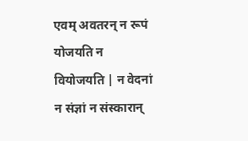एवम् अवतरन् न रूपं योजयति न वियोजयति | न वेदनां न संज्ञां न संस्कारान्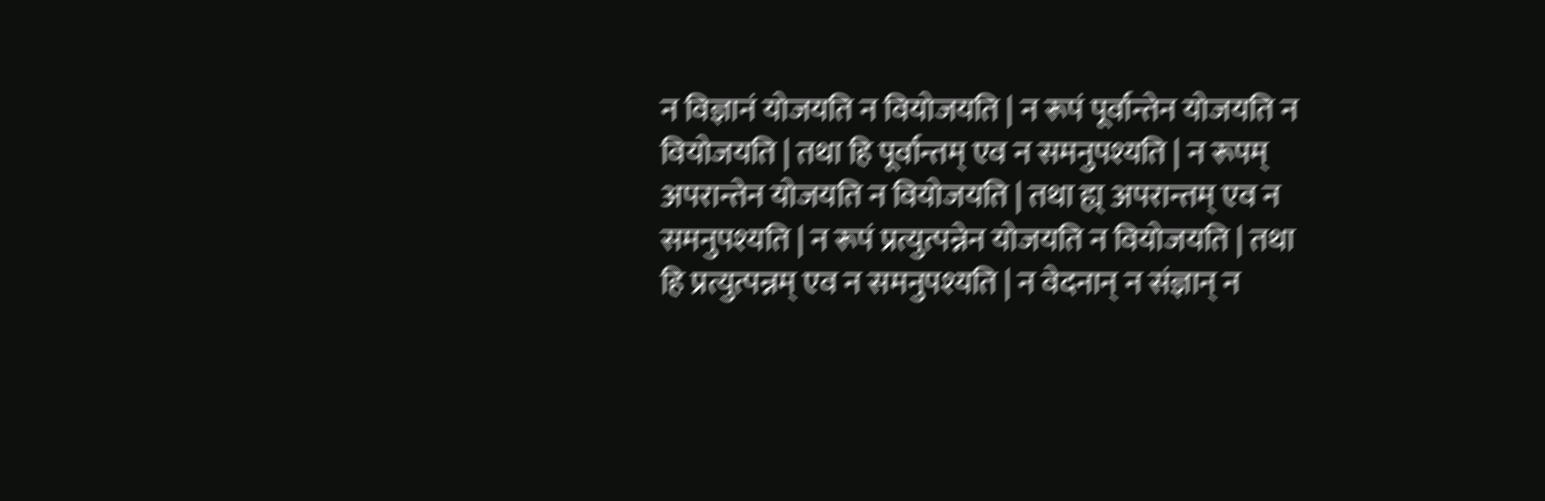न विज्ञानं योजयति न वियोजयति | न रूपं पूर्वान्तेन योजयति न वियोजयति | तथा हि पूर्वान्तम् एव न समनुपश्यति | न रूपम् अपरान्तेन योजयति न वियोजयति | तथा ह्य् अपरान्तम् एव न समनुपश्यति | न रूपं प्रत्युत्पन्नेन योजयति न वियोजयति | तथा हि प्रत्युत्पन्नम् एव न समनुपश्यति | न वेदनान् न संज्ञान् न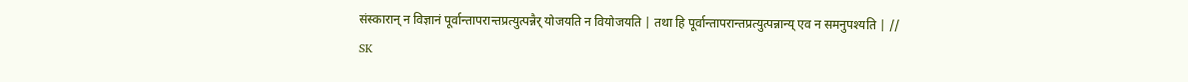संस्कारान् न विज्ञानं पूर्वान्तापरान्तप्रत्युत्पन्नैर् योजयति न वियोजयति | तथा हि पूर्वान्तापरान्तप्रत्युत्पन्नान्य् एव न समनुपश्यति | //
SK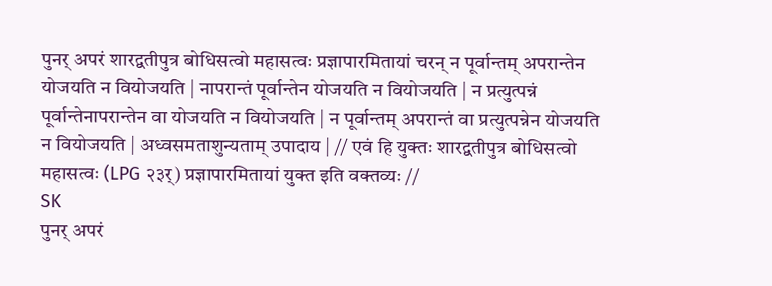पुनर् अपरं शारद्वतीपुत्र बोधिसत्वो महासत्वः प्रज्ञापारमितायां चरन् न पूर्वान्तम् अपरान्तेन योजयति न वियोजयति | नापरान्तं पूर्वान्तेन योजयति न वियोजयति | न प्रत्युत्पन्नं पूर्वान्तेनापरान्तेन वा योजयति न वियोजयति | न पूर्वान्तम् अपरान्तं वा प्रत्युत्पन्नेन योजयति न वियोजयति | अध्वसमताशुन्यताम् उपादाय | // एवं हि युक्तः शारद्वतीपुत्र बोधिसत्वो महासत्वः (LPG २३र्) प्रज्ञापारमितायां युक्त इति वक्तव्यः //
SK
पुनर् अपरं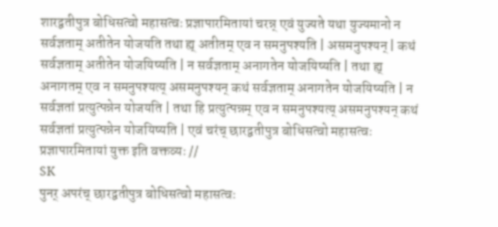शारद्वतीपुत्र बोधिसत्वो महासत्वः प्रज्ञापारमितायां चरन्न् एवं युज्यते यथा युज्यमानो न सर्वज्ञताम् अतीतेन योजयति तथा ह्य् अतीतम् एव न समनुपश्यति | असमनुपश्यन् | कथं सर्वज्ञताम् अतीतेन योजयिष्यति | न सर्वज्ञताम् अनागतेन योजयिष्यति | तथा ह्य् अनागतम् एव न समनुपश्यत्य् असमनुपश्यन् कथं सर्वज्ञताम् अनागतेन योजयिष्यति | न सर्वज्ञतां प्रत्युत्पन्नेन योजयति | तथा हि प्रत्युत्पन्नम् एव न समनुपश्यत्य् असमनुपश्यन् कथं सर्वज्ञतां प्रत्युत्पन्नेन योजयिष्यति | एवं चरंच् छारद्वतीपुत्र बोधिसत्वो महासत्वः प्रज्ञापारमितायां युक्त इति वक्तव्यः //
SK
पुनर् अपरंच् छारद्वतीपुत्र बोधिसत्वो महासत्वः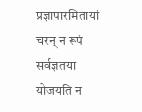प्रज्ञापारमितायां चरन् न रूपं सर्वज्ञतया योजयति न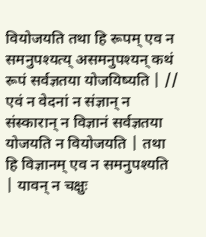वियोजयति तथा हि रूपम् एव न समनुपश्यत्य् असमनुपश्यन् कथं रूपं सर्वज्ञतया योजयिष्यति | // एवं न वेदनां न संज्ञान् न संस्कारान् न विज्ञानं सर्वज्ञतया योजयति न वियोजयति | तथा हि विज्ञानम् एव न समनुपश्यति | यावन् न चक्षुः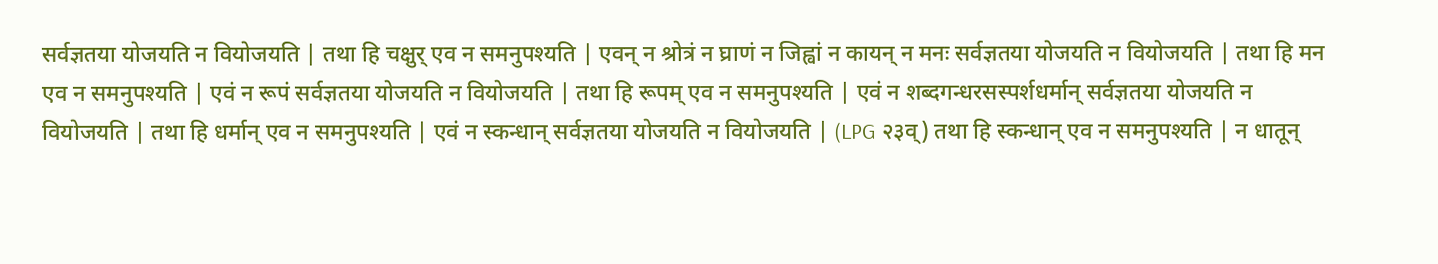सर्वज्ञतया योजयति न वियोजयति | तथा हि चक्षुर् एव न समनुपश्यति | एवन् न श्रोत्रं न घ्राणं न जिह्वां न कायन् न मनः सर्वज्ञतया योजयति न वियोजयति | तथा हि मन एव न समनुपश्यति | एवं न रूपं सर्वज्ञतया योजयति न वियोजयति | तथा हि रूपम् एव न समनुपश्यति | एवं न शब्दगन्धरसस्पर्शधर्मान् सर्वज्ञतया योजयति न वियोजयति | तथा हि धर्मान् एव न समनुपश्यति | एवं न स्कन्धान् सर्वज्ञतया योजयति न वियोजयति | (LPG २३व्) तथा हि स्कन्धान् एव न समनुपश्यति | न धातून्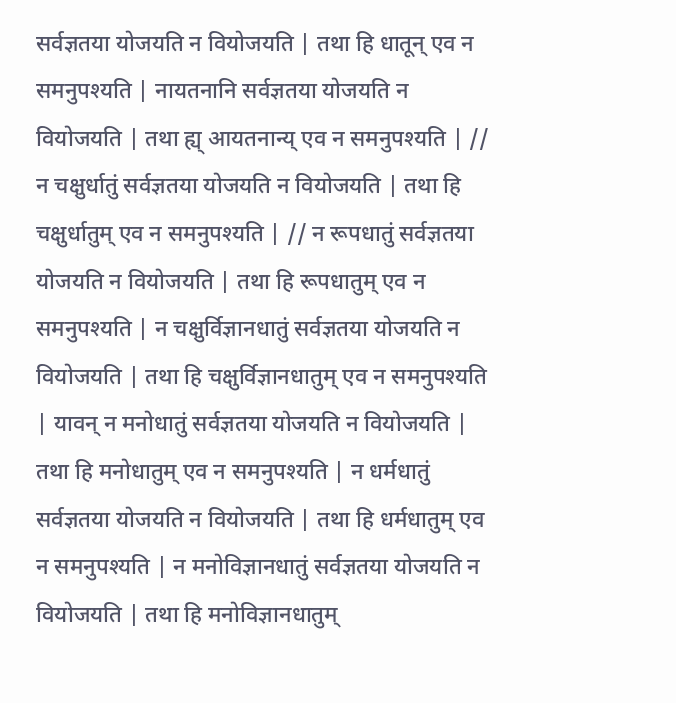सर्वज्ञतया योजयति न वियोजयति | तथा हि धातून् एव न समनुपश्यति | नायतनानि सर्वज्ञतया योजयति न वियोजयति | तथा ह्य् आयतनान्य् एव न समनुपश्यति | // न चक्षुर्धातुं सर्वज्ञतया योजयति न वियोजयति | तथा हि चक्षुर्धातुम् एव न समनुपश्यति | // न रूपधातुं सर्वज्ञतया योजयति न वियोजयति | तथा हि रूपधातुम् एव न समनुपश्यति | न चक्षुर्विज्ञानधातुं सर्वज्ञतया योजयति न वियोजयति | तथा हि चक्षुर्विज्ञानधातुम् एव न समनुपश्यति | यावन् न मनोधातुं सर्वज्ञतया योजयति न वियोजयति | तथा हि मनोधातुम् एव न समनुपश्यति | न धर्मधातुं सर्वज्ञतया योजयति न वियोजयति | तथा हि धर्मधातुम् एव न समनुपश्यति | न मनोविज्ञानधातुं सर्वज्ञतया योजयति न वियोजयति | तथा हि मनोविज्ञानधातुम्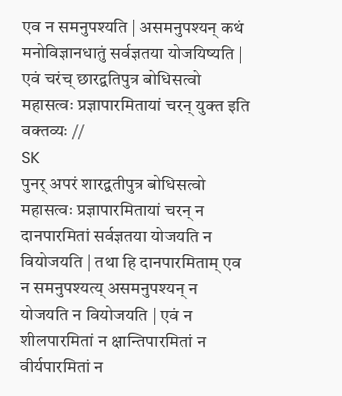एव न समनुपश्यति | असमनुपश्यन् कथं मनोविज्ञानधातुं सर्वज्ञतया योजयिष्यति | एवं चरंच् छारद्वतिपुत्र बोधिसत्वो महासत्वः प्रज्ञापारमितायां चरन् युक्त इति वक्तव्यः //
SK
पुनर् अपरं शारद्वतीपुत्र बोधिसत्वो महासत्वः प्रज्ञापारमितायां चरन् न दानपारमितां सर्वज्ञतया योजयति न वियोजयति | तथा हि दानपारमिताम् एव न समनुपश्यत्य् असमनुपश्यन् न योजयति न वियोजयति | एवं न शीलपारमितां न क्षान्तिपारमितां न वीर्यपारमितां न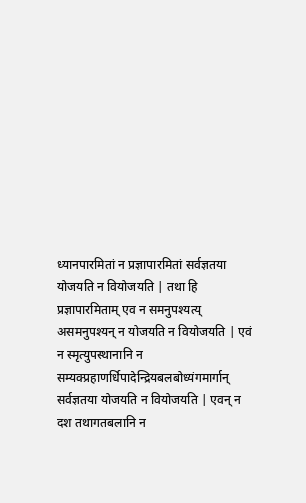ध्यानपारमितां न प्रज्ञापारमितां सर्वज्ञतया योजयति न वियोजयति | तथा हि प्रज्ञापारमिताम् एव न समनुपश्यत्य् असमनुपश्यन् न योजयति न वियोजयति | एवं न स्मृत्युपस्थानानि न सम्यक्प्रहाणर्धिपादेन्द्रियबलबोध्यंगमार्गान् सर्वज्ञतया योजयति न वियोजयति | एवन् न दश तथागतबलानि न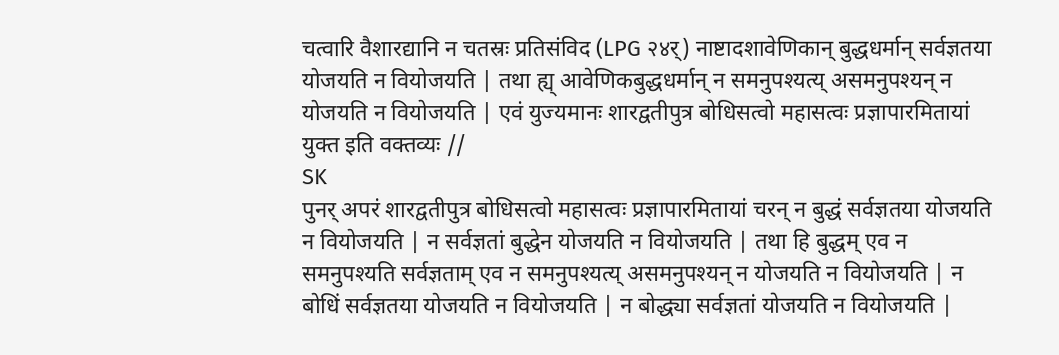चत्वारि वैशारद्यानि न चतस्रः प्रतिसंविद (LPG २४र्) नाष्टादशावेणिकान् बुद्धधर्मान् सर्वज्ञतया योजयति न वियोजयति | तथा ह्य् आवेणिकबुद्धधर्मान् न समनुपश्यत्य् असमनुपश्यन् न योजयति न वियोजयति | एवं युज्यमानः शारद्वतीपुत्र बोधिसत्वो महासत्वः प्रज्ञापारमितायां युक्त इति वक्तव्यः //
SK
पुनर् अपरं शारद्वतीपुत्र बोधिसत्वो महासत्वः प्रज्ञापारमितायां चरन् न बुद्धं सर्वज्ञतया योजयति न वियोजयति | न सर्वज्ञतां बुद्धेन योजयति न वियोजयति | तथा हि बुद्धम् एव न समनुपश्यति सर्वज्ञताम् एव न समनुपश्यत्य् असमनुपश्यन् न योजयति न वियोजयति | न बोधिं सर्वज्ञतया योजयति न वियोजयति | न बोद्ध्या सर्वज्ञतां योजयति न वियोजयति |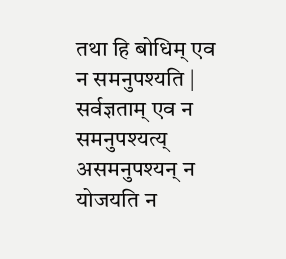तथा हि बोधिम् एव न समनुपश्यति | सर्वज्ञताम् एव न समनुपश्यत्य् असमनुपश्यन् न योजयति न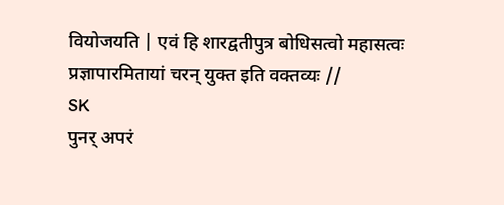वियोजयति | एवं हि शारद्वतीपुत्र बोधिसत्वो महासत्वः प्रज्ञापारमितायां चरन् युक्त इति वक्तव्यः //
SK
पुनर् अपरं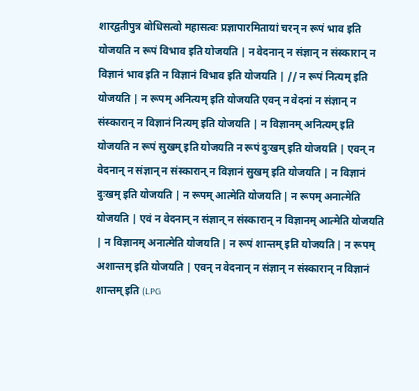शारद्वतीपुत्र बोधिसत्वो महासत्वः प्रज्ञापारमितायां चरन् न रूपं भाव इति योजयति न रूपं विभाव इति योजयति | न वेदनान् न संज्ञान् न संस्कारान् न विज्ञानं भाव इति न विज्ञानं विभाव इति योजयति | // न रूपं नित्यम् इति योजयति | न रूपम् अनित्यम् इति योजयति एवन् न वेदनां न संज्ञान् न संस्कारान् न विज्ञानं नित्यम् इति योजयति | न विज्ञानम् अनित्यम् इति योजयति न रूपं सुखम् इति योजयति न रूपं दुःखम् इति योजयति | एवन् न वेदनान् न संज्ञान् न संस्कारान् न विज्ञानं सुखम् इति योजयति | न विज्ञानं दुःखम् इति योजयति | न रूपम् आत्मेति योजयति | न रूपम् अनात्मेति योजयति | एवं न वेदनान् न संज्ञान् न संस्कारान् न विज्ञानम् आत्मेति योजयति | न विज्ञानम् अनात्मेति योजयति | न रूपं शान्तम् इति योजयति | न रूपम् अशान्तम् इति योजयति | एवन् न वेदनान् न संज्ञान् न संस्कारान् न विज्ञानं शान्तम् इति (LPG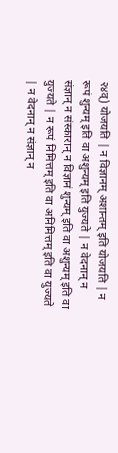२४व्) योजयति | न विज्ञानम् अशान्तम् इति योजयति | न रूपं शुन्यम् इति वा अशुन्यम् इति युज्यते | न वेदनान् न संज्ञान् न संस्कारान् न विज्ञानं शुन्यम् इति वा अशुन्यम् इति वा युज्यते | न रूपं निमित्तम् इति वा अनिमित्तम् इति वा युज्यते | न वेदनान् न संज्ञान् न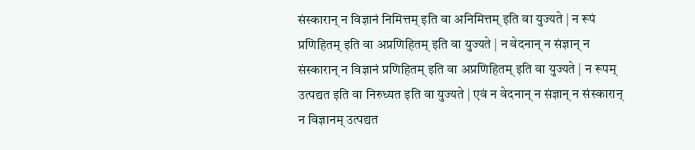संस्कारान् न विज्ञानं निमित्तम् इति वा अनिमित्तम् इति वा युज्यते | न रूपं प्रणिहितम् इति वा अप्रणिहितम् इति वा युज्यते | न वेदनान् न संज्ञान् न संस्कारान् न विज्ञानं प्रणिहितम् इति वा अप्रणिहितम् इति वा युज्यते | न रूपम् उत्पद्यत इति वा निरुध्यत इति वा युज्यते | एवं न वेदनान् न संज्ञान् न संस्कारान् न विज्ञानम् उत्पद्यत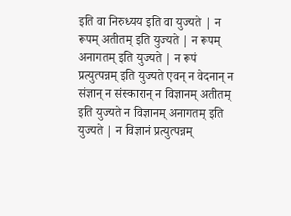इति वा निरुध्यय इति वा युज्यते | न रूपम् अतीतम् इति युज्यते | न रूपम् अनागतम् इति युज्यते | न रूपं प्रत्युत्पन्नम् इति युज्यते एवन् न वेदनान् न संज्ञान् न संस्कारान् न विज्ञानम् अतीतम् इति युज्यते न विज्ञानम् अनागतम् इति युज्यते | न विज्ञानं प्रत्युत्पन्नम्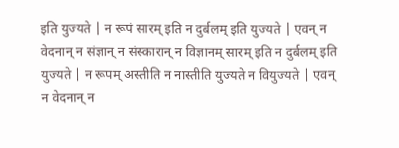इति युज्यते | न रूपं सारम् इति न दुर्बलम् इति युज्यते | एवन् न वेदनान् न संज्ञान् न संस्कारान् न विज्ञानम् सारम् इति न दुर्बलम् इति युज्यते | न रूपम् अस्तीति न नास्तीति युज्यते न वियुज्यते | एवन् न वेदनान् न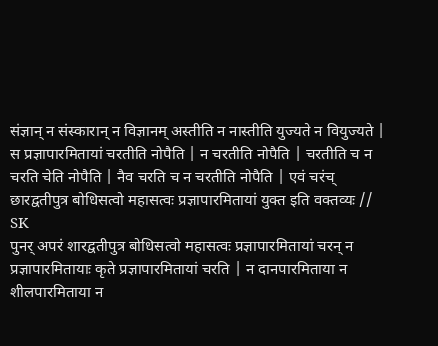संज्ञान् न संस्कारान् न विज्ञानम् अस्तीति न नास्तीति युज्यते न वियुज्यते | स प्रज्ञापारमितायां चरतीति नोपैति | न चरतीति नोपैति | चरतीति च न चरति चेति नोपैति | नैव चरति च न चरतीति नोपैति | एवं चरंच् छारद्वतीपुत्र बोधिसत्वो महासत्वः प्रज्ञापारमितायां युक्त इति वक्तव्यः //
SK
पुनर् अपरं शारद्वतीपुत्र बोधिसत्वो महासत्वः प्रज्ञापारमितायां चरन् न प्रज्ञापारमितायाः कृते प्रज्ञापारमितायां चरति | न दानपारमिताया न शीलपारमिताया न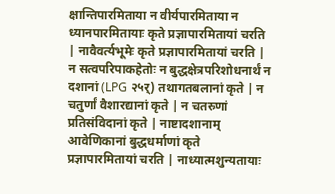क्षान्तिपारमिताया न वीर्यपारमिताया न ध्यानपारमितायाः कृते प्रज्ञापारमितायां चरति | नावैवर्त्यभूमेः कृते प्रज्ञापारमितायां चरति | न सत्वपरिपाकहेतोः न बुद्धक्षेत्रपरिशोधनार्थं न दशानां (LPG २५र्) तथागतबलानां कृते | न चतुर्णां वैशारद्यानां कृते | न चतस्र्णां प्रतिसंविदानां कृते | नाष्टादशानाम् आवेणिकानां बुद्धधर्माणां कृते प्रज्ञापारमितायां चरति | नाध्यात्मशुन्यतायाः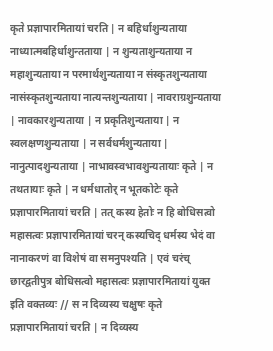कृते प्रज्ञापारमितायां चरति | न बहिर्धाशुन्यताया नाध्यात्मबहिर्धाशुन्तताया | न शुन्यताशुन्यताया न महाशुन्यताया न परमार्थशुन्यताया न संस्कृतशुन्यताया नासंस्कृतशुन्यताया नात्यन्तशुन्यताया | नावराग्रशुन्यताया | नावकारशुन्यताया | न प्रकृतिशुन्यताया | न स्वलक्षणशुन्यताया | न सर्वधर्मशुन्यताया | नानुत्पादशुन्यताया | नाभावस्वभावशुन्यतायाः कृते | न तथतायाः कृते | न धर्मधातोर् न भूतकोटेः कृते प्रज्ञापारमितायां चरति | तत् कस्य हेतोः न हि बोधिसत्वो महासत्वः प्रज्ञापारमितायां चरन् कस्यचिद् धर्मस्य भेदं वा नानाकरणं वा विशेषं वा समनुपश्यति | एवं चरंच् छारद्वतीपुत्र बोधिसत्वो महासत्वः प्रज्ञापारमितायां युक्त इति वक्तव्यः // स न दिव्यस्य चक्षुषः कृते प्रज्ञापारमितायां चरति | न दिव्यस्य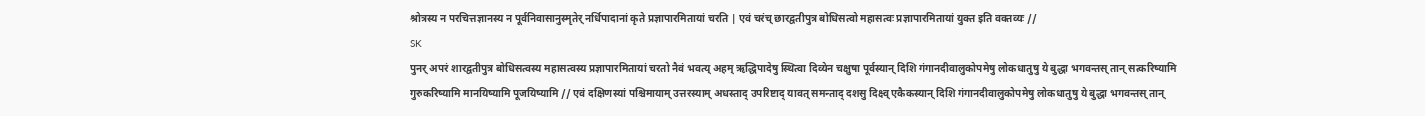श्रोत्रस्य न परचित्तज्ञानस्य न पूर्वनिवासानुस्मृतेर् नर्धिपादानां कृते प्रज्ञापारमितायां चरति | एवं चरंच् छारद्वतीपुत्र बोधिसत्वो महासत्वः प्रज्ञापारमितायां युक्त इति वक्तव्यः //
SK
पुनर् अपरं शारद्वतीपुत्र बोधिसत्वस्य महासत्वस्य प्रज्ञापारमितायां चरतो नैवं भवत्य् अहम् ऋद्धिपादेषु स्थित्वा दिव्येन चक्षुषा पूर्वस्यान् दिशि गंगानदीवालुकोपमेषु लोकधातुषु ये बुद्धा भगवन्तस् तान् सत्करिष्यामि गुरुकरिष्यामि मानयिष्यामि पूजयिष्यामि // एवं दक्षिणस्यां पश्चिमायाम् उत्तरस्याम् अधस्ताद् उपरिष्टाद् यावत् समन्ताद् दशसु दिक्ष्व् एकैकस्यान् दिशि गंगानदीवालुकोपमेषु लोकधातुषु ये बुद्धा भगवन्तस् तान्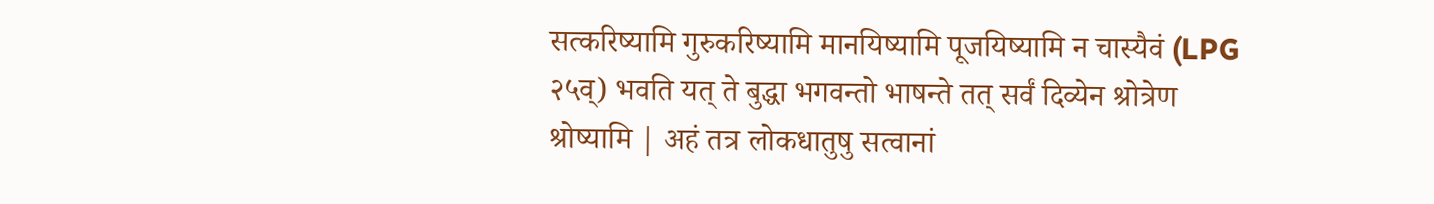सत्करिष्यामि गुरुकरिष्यामि मानयिष्यामि पूजयिष्यामि न चास्यैवं (LPG २५व्) भवति यत् ते बुद्धा भगवन्तो भाषन्ते तत् सर्वं दिव्येन श्रोत्रेण श्रोष्यामि | अहं तत्र लोकधातुषु सत्वानां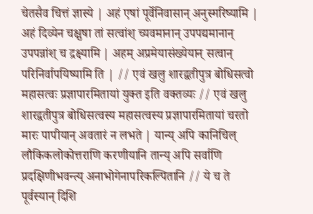चेतसैव चित्तं ज्ञास्ये | अहं एषां पूर्वेनिवासान् अनुस्मरिष्यामि | अहं दिव्येन चक्षुषा तां सत्वांश् च्यवमानान् उपपद्यमानान् उपपन्नांश् च द्रक्ष्यामि | अहम् अप्रमेयासंख्येयान् सत्वान् परिनिर्वापयिष्यामि ति | // एवं खलु शारद्वतीपुत्र बोधिसत्वो महासत्वः प्रज्ञापारमितायां युक्त इति वक्तव्यः // एवं खलु शारद्वतीपुत्र बोधिसत्वस्य महासत्वस्य प्रज्ञापारमितायां चरतो मारः पापीयान् अवतारं न लभते | यान्य् अपि कानिचिल् लौकिकलोकोत्तराणि करणीयानि तान्य् अपि सर्वाणि प्रदक्षिणीभवन्त्य् अनाभोगेनापरिकल्पितानि // ये च ते पूर्वस्यान् दिशि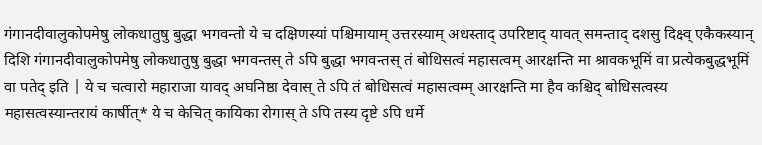गंगानदीवालुकोपमेषु लोकधातुषु बुद्धा भगवन्तो ये च दक्षिणस्यां पश्चिमायाम् उत्तरस्याम् अधस्ताद् उपरिष्टाद् यावत् समन्ताद् दशसु दिक्ष्व् एकैकस्यान् दिशि गंगानदीवालुकोपमेषु लोकधातुषु बुद्धा भगवन्तस् ते ऽपि बुद्धा भगवन्तस् तं बोधिसत्वं महासत्वम् आरक्षन्ति मा श्रावकभूमिं वा प्रत्येकबुद्धभूमिं वा पतेद् इति | ये च चत्वारो महाराजा यावद् अघनिष्ठा देवास् ते ऽपि तं बोधिसत्वं महासत्वम्म् आरक्षन्ति मा हैव कश्चिद् बोधिसत्वस्य महासत्वस्यान्तरायं कार्षीत्* ये च केचित् कायिका रोगास् ते ऽपि तस्य दृष्टे ऽपि धर्मे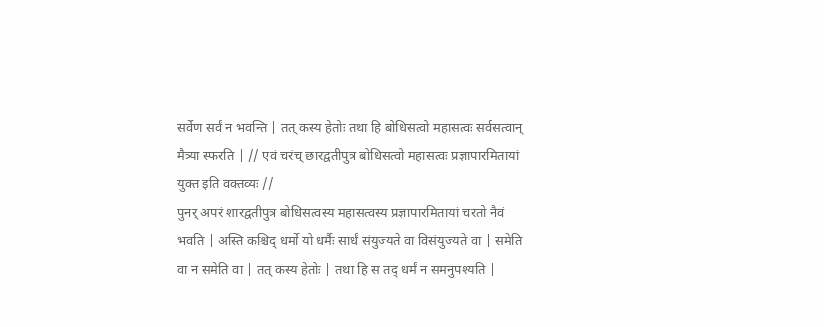सर्वेण सर्वं न भवन्ति | तत् कस्य हेतोः तथा हि बोधिसत्वो महासत्वः सर्वसत्वान् मैत्र्या स्फरति | // एवं चरंच् छारद्वतीपुत्र बोधिसत्वो महासत्वः प्रज्ञापारमितायां युक्त इति वक्तव्यः //
पुनर् अपरं शारद्वतीपुत्र बोधिसत्वस्य महासत्वस्य प्रज्ञापारमितायां चरतो नैवं भवति | अस्ति कश्चिद् धर्मो यो धर्मैः सार्धं संयुज्यते वा विसंयुज्यते वा | समेति वा न समेति वा | तत् कस्य हेतोः | तथा हि स तद् धर्मं न समनुपश्यति |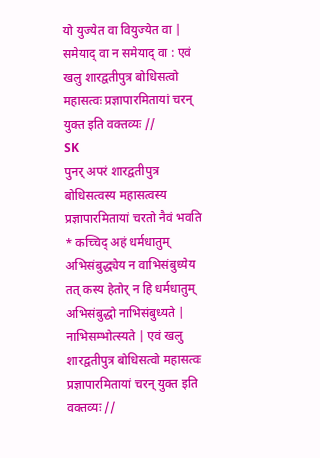यो युज्येत वा वियुज्येत वा | समेयाद् वा न समेयाद् वा : एवं खलु शारद्वतीपुत्र बोधिसत्वो महासत्वः प्रज्ञापारमितायां चरन् युक्त इति वक्तव्यः //
SK
पुनर् अपरं शारद्वतीपुत्र बोधिसत्वस्य महासत्वस्य प्रज्ञापारमितायां चरतो नैवं भवति * कच्चिद् अहं धर्मधातुम् अभिसंबुद्ध्येय न वाभिसंबुध्येय तत् कस्य हेतोर् न हि धर्मधातुम् अभिसंबुद्धो नाभिसंबुध्यते | नाभिसम्भोत्स्यते | एवं खलु शारद्वतीपुत्र बोधिसत्वो महासत्वः प्रज्ञापारमितायां चरन् युक्त इति वक्तव्यः //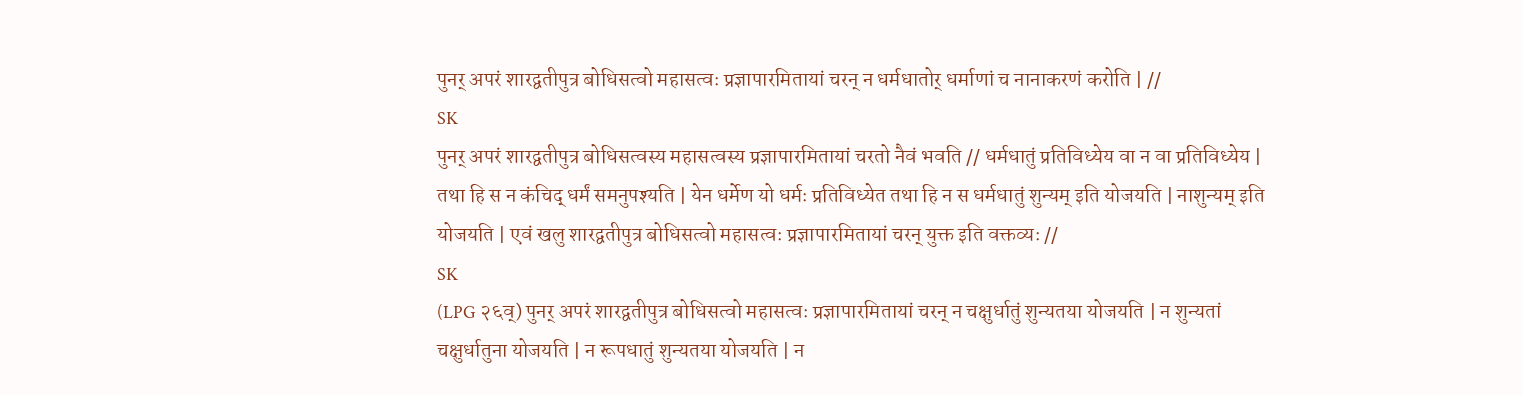पुनर् अपरं शारद्वतीपुत्र बोधिसत्वो महासत्वः प्रज्ञापारमितायां चरन् न धर्मधातोर् धर्माणां च नानाकरणं करोति | //
SK
पुनर् अपरं शारद्वतीपुत्र बोधिसत्वस्य महासत्वस्य प्रज्ञापारमितायां चरतो नैवं भवति // धर्मधातुं प्रतिविध्येय वा न वा प्रतिविध्येय | तथा हि स न कंचिद् धर्मं समनुपश्यति | येन धर्मेण यो धर्मः प्रतिविध्येत तथा हि न स धर्मधातुं शुन्यम् इति योजयति | नाशुन्यम् इति योजयति | एवं खलु शारद्वतीपुत्र बोधिसत्वो महासत्वः प्रज्ञापारमितायां चरन् युक्त इति वक्तव्यः //
SK
(LPG २६व्) पुनर् अपरं शारद्वतीपुत्र बोधिसत्वो महासत्वः प्रज्ञापारमितायां चरन् न चक्षुर्धातुं शुन्यतया योजयति | न शुन्यतां चक्षुर्धातुना योजयति | न रूपधातुं शुन्यतया योजयति | न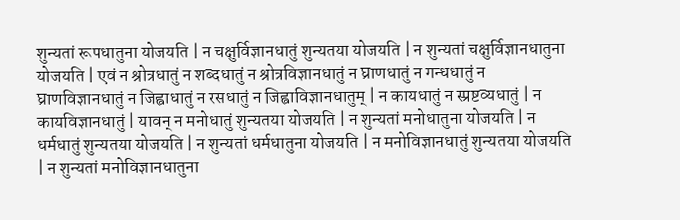शुन्यतां रूपधातुना योजयति | न चक्षुर्विज्ञानधातुं शुन्यतया योजयति | न शुन्यतां चक्षुर्विज्ञानधातुना योजयति | एवं न श्रोत्रधातुं न शब्दधातुं न श्रोत्रविज्ञानधातुं न घ्राणधातुं न गन्धधातुं न घ्राणविज्ञानधातुं न जिह्वाधातुं न रसधातुं न जिह्वाविज्ञानधातुम् | न कायधातुं न स्प्रष्टव्यधातुं | न कायविज्ञानधातुं | यावन् न मनोधातुं शुन्यतया योजयति | न शुन्यतां मनोधातुना योजयति | न धर्मधातुं शुन्यतया योजयति | न शुन्यतां धर्मधातुना योजयति | न मनोविज्ञानधातुं शुन्यतया योजयति | न शुन्यतां मनोविज्ञानधातुना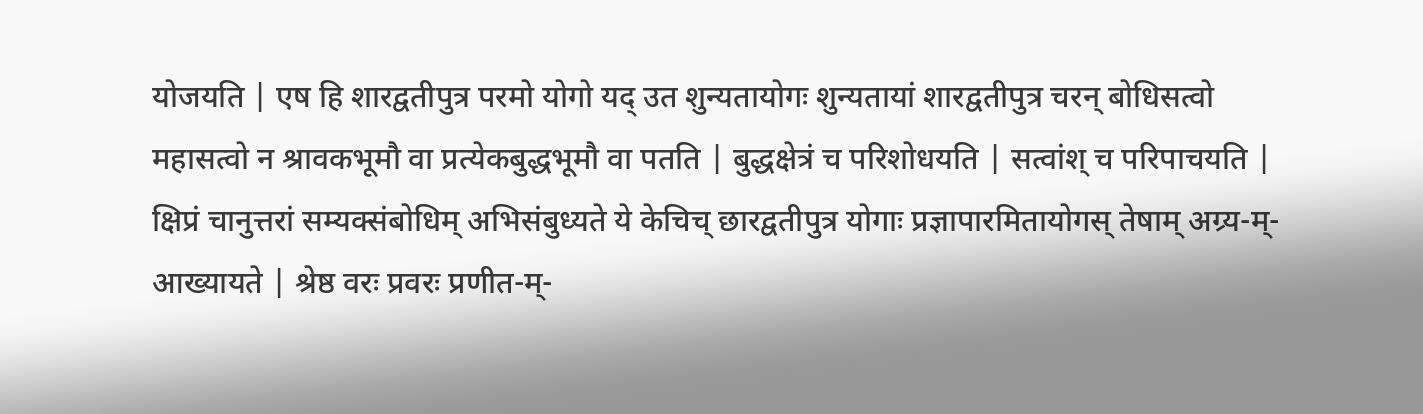योजयति | एष हि शारद्वतीपुत्र परमो योगो यद् उत शुन्यतायोगः शुन्यतायां शारद्वतीपुत्र चरन् बोधिसत्वो महासत्वो न श्रावकभूमौ वा प्रत्येकबुद्धभूमौ वा पतति | बुद्धक्षेत्रं च परिशोधयति | सत्वांश् च परिपाचयति | क्षिप्रं चानुत्तरां सम्यक्संबोधिम् अभिसंबुध्यते ये केचिच् छारद्वतीपुत्र योगाः प्रज्ञापारमितायोगस् तेषाम् अग्र्य-म्-आख्यायते | श्रेष्ठ वरः प्रवरः प्रणीत-म्-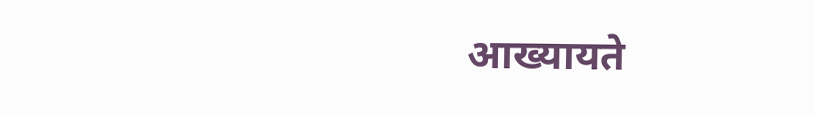आख्यायते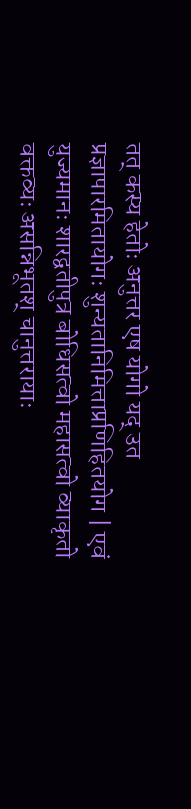तत् कस्य हेतोः अनुत्तर एष योगो यद् उत प्रज्ञापारमितायोगः शुन्यतानिमित्ताप्रणिहितयोग | एवं युज्यमानः शारद्वतीपुत्र बोधिसत्वो महासत्वो व्याकृतो वक्तव्यः असन्निभूतश् चानुत्तरायाः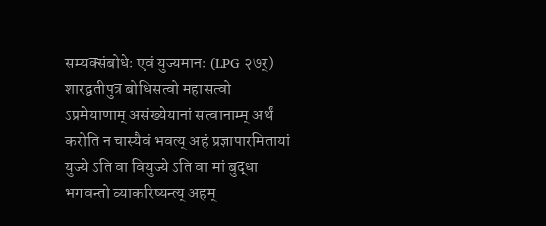सम्यक्संबोधेः एवं युज्यमानः (LPG २७र्) शारद्वतीपुत्र बोधिसत्वो महासत्वो ऽप्रमेयाणाम् असंख्येयानां सत्वानाम्म् अर्थं करोति न चास्यैवं भवत्य् अहं प्रज्ञापारमितायां युज्ये ऽति वा वियुज्ये ऽति वा मां बुद्धा भगवन्तो व्याकरिष्यन्त्य् अहम्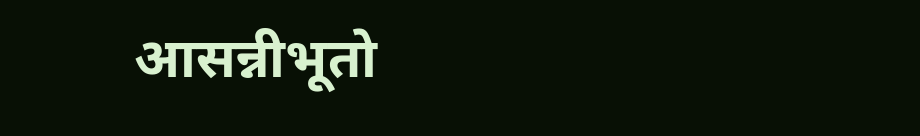आसन्नीभूतो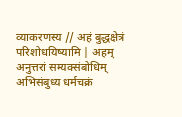व्याकरणस्य // अहं बुद्धक्षेत्रं परिशोधयिष्यामि | अहम् अनुत्तरां सम्यक्संबोधिम् अभिसंबुध्य धर्मचक्रं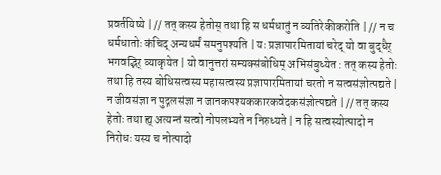प्रवर्तयिष्ये | // तत् कस्य हेतोस् तथा हि स धर्मधातुं न व्यतिरेकीकरोति | // न च धर्मधातोः कंचिद् अन्यधर्मं समनुपश्यति | यः प्रज्ञापारमितायां चरेद् यो वा बुद्धैर् भगवद्भिर् व्याकृयेत | यो वानुत्तरां सम्यक्संबोधिम् अभिसंबुध्येत : तत् कस्य हेतोः तथा हि तस्य बोधिसत्वस्य महासत्वस्य प्रज्ञापारमितायां चरतो न सत्वसंज्ञोत्पद्यते | न जीवसंज्ञा न पुद्गलसंज्ञा न जानकपश्यककारकवेदकसंज्ञोत्पद्यते | // तत् कस्य हेतोः तथा ह्य् अत्यन्तं सत्वो नोपलभ्यते न निरुध्यते | न हि सत्वस्योत्पादो न निरोधः यस्य च नोत्पादो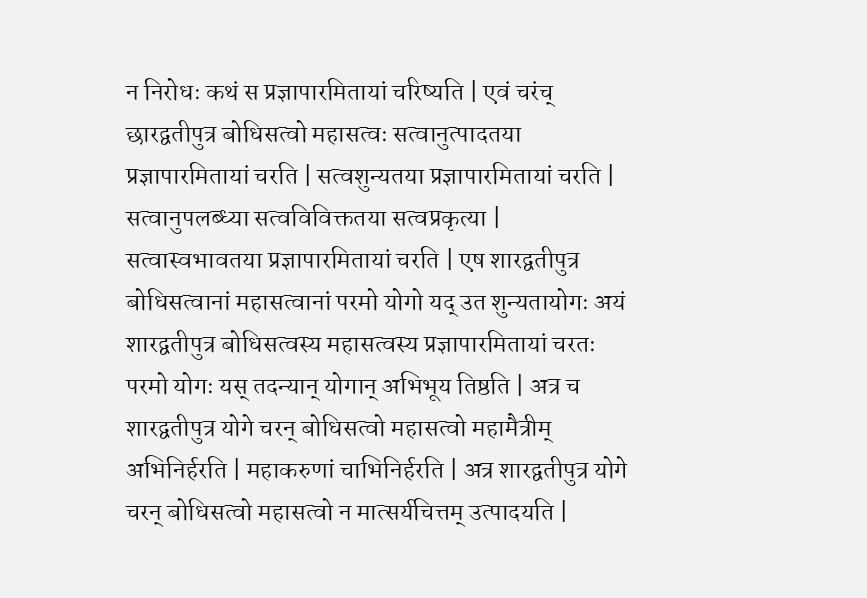न निरोधः कथं स प्रज्ञापारमितायां चरिष्यति | एवं चरंच् छारद्वतीपुत्र बोधिसत्वो महासत्वः सत्वानुत्पादतया प्रज्ञापारमितायां चरति | सत्वशुन्यतया प्रज्ञापारमितायां चरति | सत्वानुपलब्ध्या सत्वविविक्ततया सत्वप्रकृत्या | सत्वास्वभावतया प्रज्ञापारमितायां चरति | एष शारद्वतीपुत्र बोधिसत्वानां महासत्वानां परमो योगो यद् उत शुन्यतायोगः अयं शारद्वतीपुत्र बोधिसत्वस्य महासत्वस्य प्रज्ञापारमितायां चरतः परमो योगः यस् तदन्यान् योगान् अभिभूय तिष्ठति | अत्र च शारद्वतीपुत्र योगे चरन् बोधिसत्वो महासत्वो महामैत्रीम् अभिनिर्हरति | महाकरुणां चाभिनिर्हरति | अत्र शारद्वतीपुत्र योगे चरन् बोधिसत्वो महासत्वो न मात्सर्यचित्तम् उत्पादयति |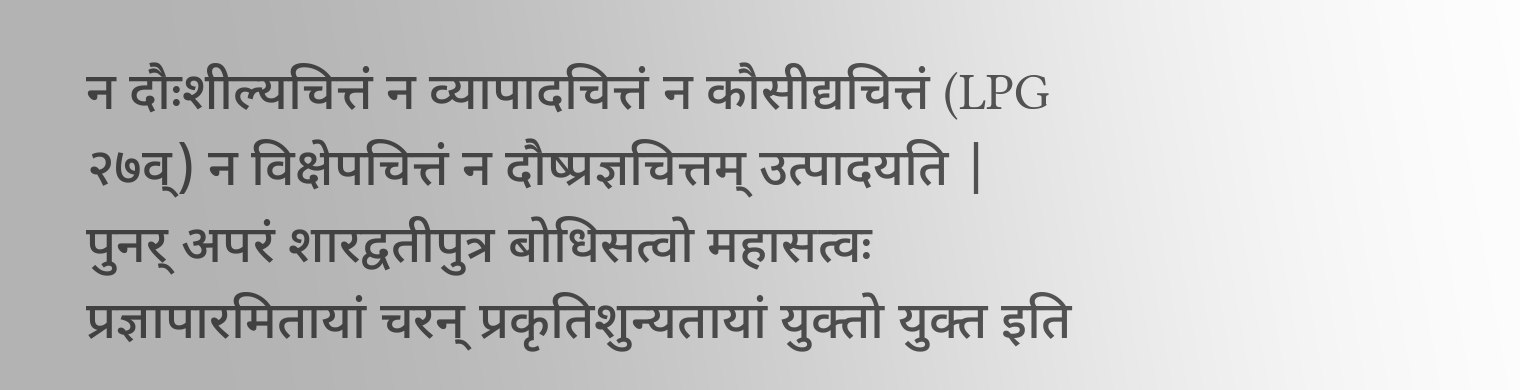न दौःशील्यचित्तं न व्यापादचित्तं न कौसीद्यचित्तं (LPG २७व्) न विक्षेपचित्तं न दौष्प्रज्ञचित्तम् उत्पादयति |
पुनर् अपरं शारद्वतीपुत्र बोधिसत्वो महासत्वः प्रज्ञापारमितायां चरन् प्रकृतिशुन्यतायां युक्तो युक्त इति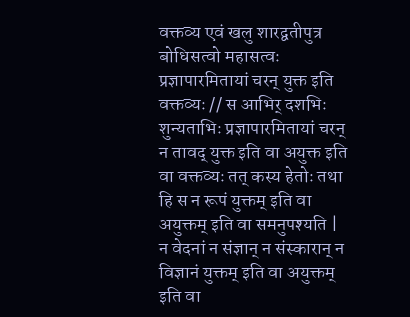वक्तव्य एवं खलु शारद्वतीपुत्र बोधिसत्वो महासत्वः प्रज्ञापारमितायां चरन् युक्त इति वक्तव्यः // स आभिर् दशभिः शुन्यताभिः प्रज्ञापारमितायां चरन् न तावद् युक्त इति वा अयुक्त इति वा वक्तव्यः तत् कस्य हेतोः तथा हि स न रूपं युक्तम् इति वा अयुक्तम् इति वा समनुपश्यति | न वेदनां न संज्ञान् न संस्कारान् न विज्ञानं युक्तम् इति वा अयुक्तम् इति वा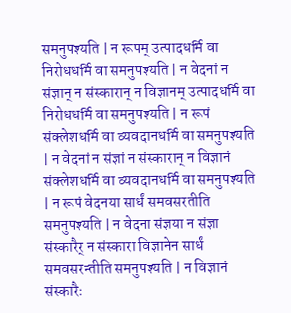समनुपश्यति | न रूपम् उत्पादधर्मि वा निरोधधर्मि वा समनुपश्यति | न वेदनां न संज्ञान् न संस्कारान् न विज्ञानम् उत्पादधर्मि वा निरोधधर्मि वा समनुपश्यति | न रूपं संक्लेशधर्मि वा व्यवदानधर्मि वा समनुपश्यति | न वेदनां न संज्ञां न संस्कारान् न विज्ञानं संक्लेशधर्मि वा व्यवदानधर्मि वा समनुपश्यति | न रूपं वेदनया सार्धं समवसरतीति समनुपश्यति | न वेदना संज्ञया न संज्ञा संस्कारैर् न संस्कारा विज्ञानेन सार्धं समवसरन्तीति समनुपश्यति | न विज्ञानं संस्कारैः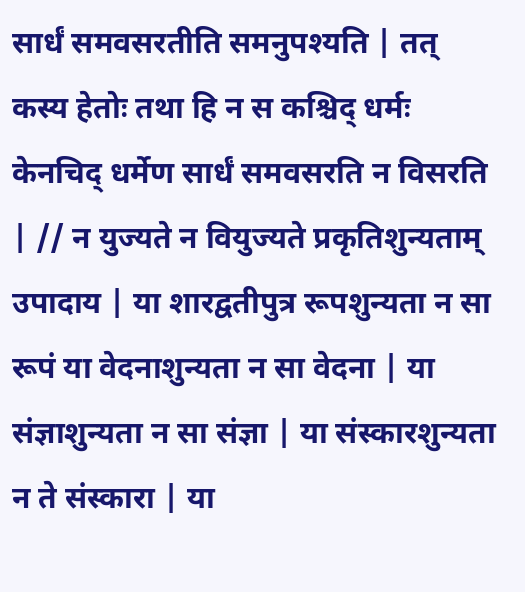सार्धं समवसरतीति समनुपश्यति | तत् कस्य हेतोः तथा हि न स कश्चिद् धर्मः केनचिद् धर्मेण सार्धं समवसरति न विसरति | // न युज्यते न वियुज्यते प्रकृतिशुन्यताम् उपादाय | या शारद्वतीपुत्र रूपशुन्यता न सा रूपं या वेदनाशुन्यता न सा वेदना | या संज्ञाशुन्यता न सा संज्ञा | या संस्कारशुन्यता न ते संस्कारा | या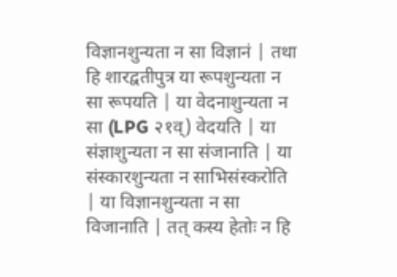विज्ञानशुन्यता न सा विज्ञानं | तथा हि शारद्वतीपुत्र या रूपशुन्यता न सा रूपयति | या वेदनाशुन्यता न सा (LPG २१व्) वेदयति | या संज्ञाशुन्यता न सा संजानाति | या संस्कारशुन्यता न साभिसंस्करोति | या विज्ञानशुन्यता न सा विजानाति | तत् कस्य हेतोः न हि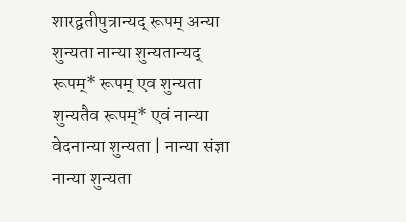शारद्वतीपुत्रान्यद् रूपम् अन्या शुन्यता नान्या शुन्यतान्यद् रूपम्* रूपम् एव शुन्यता शुन्यतैव रूपम्* एवं नान्या वेदनान्या शुन्यता | नान्या संज्ञा नान्या शुन्यता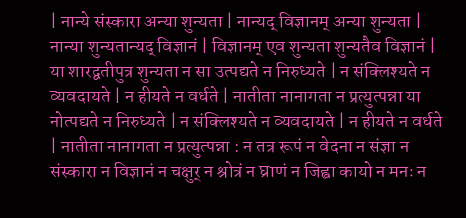| नान्ये संस्कारा अन्या शुन्यता | नान्यद् विज्ञानम् अन्या शुन्यता | नान्या शुन्यतान्यद् विज्ञानं | विज्ञानम् एव शुन्यता शुन्यतैव विज्ञानं | या शारद्वतीपुत्र शुन्यता न सा उत्पद्यते न निरुध्यते | न संक्लिश्यते न व्यवदायते | न हीयते न वर्धते | नातीता नानागता न प्रत्युत्पन्ना या नोत्पद्यते न निरुध्यते | न संक्लिश्यते न व्यवदायते | न हीयते न वर्धते | नातीता नानागता न प्रत्युत्पन्ना : न तत्र रूपं न वेदना न संज्ञा न संस्कारा न विज्ञानं न चक्षुर् न श्रोत्रं न घ्राणं न जिह्वा कायो न मनः न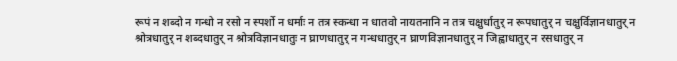रूपं न शब्दो न गन्धो न रसो न स्पर्शो न धर्माः न तत्र स्कन्धा न धातवो नायतनानि न तत्र चक्षुर्धातुर् न रूपधातुर् न चक्षुर्विज्ञानधातुर् न श्रोत्रधातुर् न शब्दधातुर् न श्रोत्रविज्ञानधातुः न घ्राणधातुर् न गन्धधातुर् न घ्राणविज्ञानधातुर् न जिह्वाधातुर् न रसधातुर् न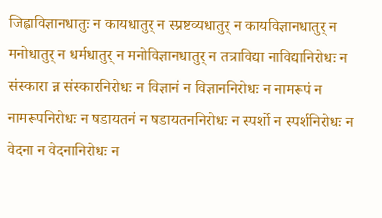जिह्वाविज्ञानधातुः न कायधातुर् न स्प्रष्टव्यधातुर् न कायविज्ञानधातुर् न मनोधातुर् न धर्मधातुर् न मनोविज्ञानधातुर् न तत्राविद्या नाविद्यानिरोधः न संस्कारा न्न संस्कारनिरोधः न विज्ञानं न विज्ञाननिरोधः न नामरूपं न नामरूपनिरोधः न षडायतनं न षडायतननिरोधः न स्पर्शो न स्पर्शनिरोधः न वेदना न वेदनानिरोधः न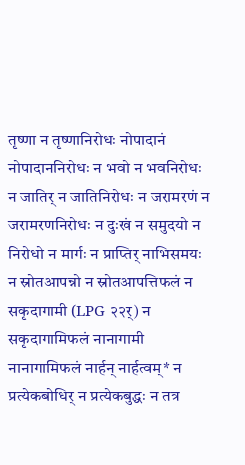तृष्णा न तृष्णानिरोधः नोपादानं नोपादाननिरोधः न भवो न भवनिरोधः न जातिर् न जातिनिरोधः न जरामरणं न जरामरणनिरोधः न दुःखं न समुदयो न निरोधो न मार्गः न प्राप्तिर् नाभिसमयः न स्रोतआपन्नो न स्रोतआपत्तिफलं न सकृदागामी (LPG २२र्) न सकृदागामिफलं नानागामी नानागामिफलं नार्हन् नार्हत्वम्* न प्रत्येकबोधिर् न प्रत्येकबुद्धः न तत्र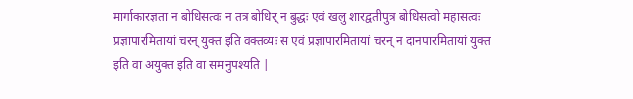मार्गाकारज्ञता न बोधिसत्वः न तत्र बोधिर् न बुद्धः एवं खलु शारद्वतीपुत्र बोधिसत्वो महासत्वः प्रज्ञापारमितायां चरन् युक्त इति वक्तव्यः स एवं प्रज्ञापारमितायां चरन् न दानपारमितायां युक्त इति वा अयुक्त इति वा समनुपश्यति |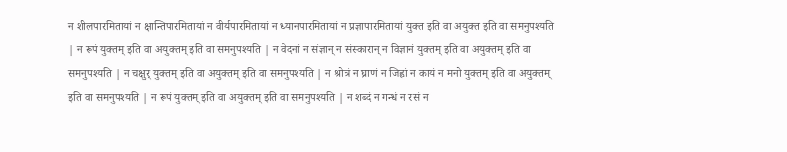न शीलपारमितायां न क्षान्तिपारमितायां न वीर्यपारमितायां न ध्यानपारमितायां न प्रज्ञापारमितायां युक्त इति वा अयुक्त इति वा समनुपश्यति | न रूपं युक्तम् इति वा अयुक्तम् इति वा समनुपश्यति | न वेदनां न संज्ञान् न संस्कारान् न विज्ञानं युक्तम् इति वा अयुक्तम् इति वा समनुपश्यति | न चक्षुर् युक्तम् इति वा अयुक्तम् इति वा समनुपश्यति | न श्रोत्रं न घ्राणं न जिह्वां न कायं न मनो युक्तम् इति वा अयुक्तम् इति वा समनुपश्यति | न रूपं युक्तम् इति वा अयुक्तम् इति वा समनुपश्यति | न शब्दं न गन्धं न रसं न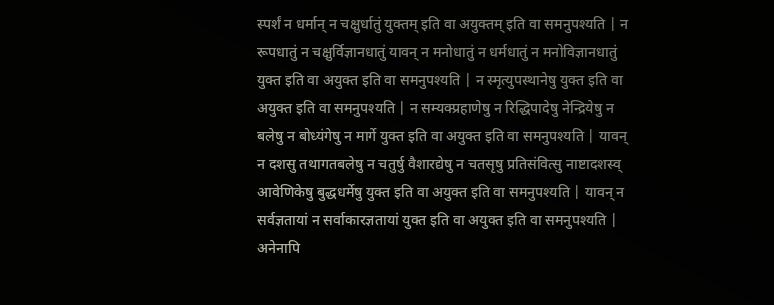स्पर्शं न धर्मान् न चक्षुर्धातुं युक्तम् इति वा अयुक्तम् इति वा समनुपश्यति | न रूपधातुं न चक्षुर्विज्ञानधातुं यावन् न मनोधातुं न धर्मधातुं न मनोविज्ञानधातुं युक्त इति वा अयुक्त इति वा समनुपश्यति | न स्मृत्युपस्थानेषु युक्त इति वा अयुक्त इति वा समनुपश्यति | न सम्यक्प्रहाणेषु न रिद्धिपादेषु नेन्द्रियेषु न बलेषु न बोध्यंगेषु न मार्गे युक्त इति वा अयुक्त इति वा समनुपश्यति | यावन् न दशसु तथागतबलेषु न चतुर्षु वैशारद्येषु न चतसृषु प्रतिसंवित्सु नाष्टादशस्व् आवेणिकेषु बुद्धधर्मेषु युक्त इति वा अयुक्त इति वा समनुपश्यति | यावन् न सर्वज्ञतायां न सर्वाकारज्ञतायां युक्त इति वा अयुक्त इति वा समनुपश्यति | अनेनापि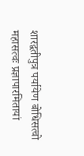शारद्वतीपुत्र पर्यायेण बोधिसत्वो महासत्वः प्रज्ञापारमितायां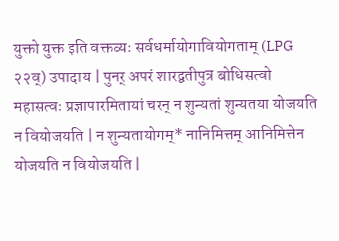युक्तो युक्त इति वक्तव्यः सर्वधर्मायोगावियोगताम् (LPG २२व्) उपादाय | पुनर् अपरं शारद्वतीपुत्र बोधिसत्वो महासत्वः प्रज्ञापारमितायां चरन् न शुन्यतां शुन्यतया योजयति न वियोजयति | न शुन्यतायोगम्* नानिमित्तम् आनिमित्तेन योजयति न वियोजयति |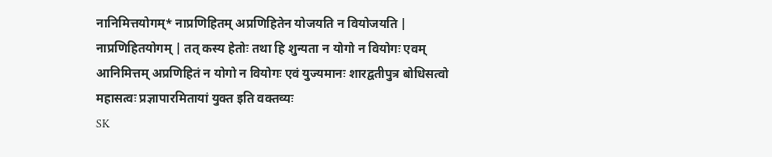नानिमित्तयोगम्* नाप्रणिहितम् अप्रणिहितेन योजयति न वियोजयति | नाप्रणिहितयोगम् | तत् कस्य हेतोः तथा हि शुन्यता न योगो न वियोगः एवम् आनिमित्तम् अप्रणिहितं न योगो न वियोगः एवं युज्यमानः शारद्वतीपुत्र बोधिसत्वो महासत्वः प्रज्ञापारमितायां युक्त इति वक्तव्यः
SK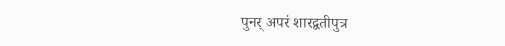पुनर् अपरं शारद्वतीपुत्र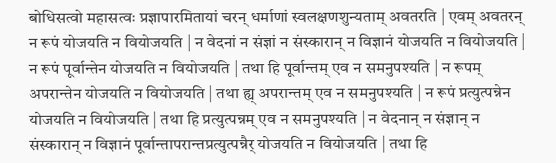बोधिसत्वो महासत्वः प्रज्ञापारमितायां चरन् धर्माणां स्वलक्षणशुन्यताम् अवतरति | एवम् अवतरन् न रूपं योजयति न वियोजयति | न वेदनां न संज्ञां न संस्कारान् न विज्ञानं योजयति न वियोजयति | न रूपं पूर्वान्तेन योजयति न वियोजयति | तथा हि पूर्वान्तम् एव न समनुपश्यति | न रूपम् अपरान्तेन योजयति न वियोजयति | तथा ह्य् अपरान्तम् एव न समनुपश्यति | न रूपं प्रत्युत्पन्नेन योजयति न वियोजयति | तथा हि प्रत्युत्पन्नम् एव न समनुपश्यति | न वेदनान् न संज्ञान् न संस्कारान् न विज्ञानं पूर्वान्तापरान्तप्रत्युत्पन्नैर् योजयति न वियोजयति | तथा हि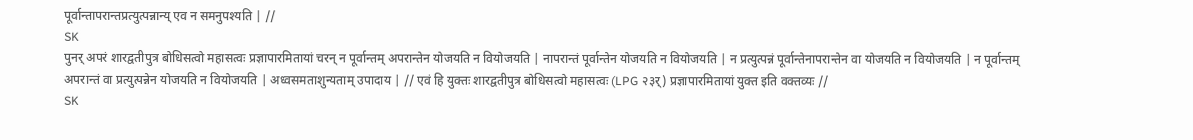पूर्वान्तापरान्तप्रत्युत्पन्नान्य् एव न समनुपश्यति | //
SK
पुनर् अपरं शारद्वतीपुत्र बोधिसत्वो महासत्वः प्रज्ञापारमितायां चरन् न पूर्वान्तम् अपरान्तेन योजयति न वियोजयति | नापरान्तं पूर्वान्तेन योजयति न वियोजयति | न प्रत्युत्पन्नं पूर्वान्तेनापरान्तेन वा योजयति न वियोजयति | न पूर्वान्तम् अपरान्तं वा प्रत्युत्पन्नेन योजयति न वियोजयति | अध्वसमताशुन्यताम् उपादाय | // एवं हि युक्तः शारद्वतीपुत्र बोधिसत्वो महासत्वः (LPG २३र्) प्रज्ञापारमितायां युक्त इति वक्तव्यः //
SK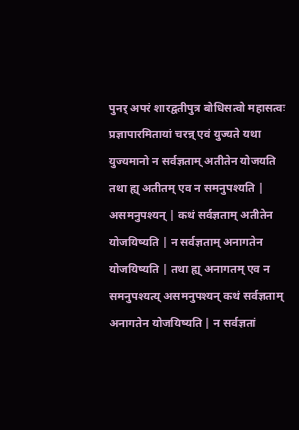पुनर् अपरं शारद्वतीपुत्र बोधिसत्वो महासत्वः प्रज्ञापारमितायां चरन्न् एवं युज्यते यथा युज्यमानो न सर्वज्ञताम् अतीतेन योजयति तथा ह्य् अतीतम् एव न समनुपश्यति | असमनुपश्यन् | कथं सर्वज्ञताम् अतीतेन योजयिष्यति | न सर्वज्ञताम् अनागतेन योजयिष्यति | तथा ह्य् अनागतम् एव न समनुपश्यत्य् असमनुपश्यन् कथं सर्वज्ञताम् अनागतेन योजयिष्यति | न सर्वज्ञतां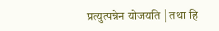प्रत्युत्पन्नेन योजयति | तथा हि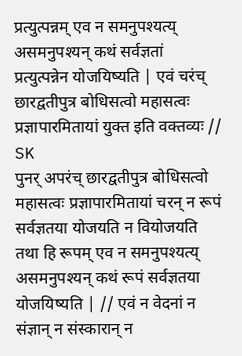प्रत्युत्पन्नम् एव न समनुपश्यत्य् असमनुपश्यन् कथं सर्वज्ञतां प्रत्युत्पन्नेन योजयिष्यति | एवं चरंच् छारद्वतीपुत्र बोधिसत्वो महासत्वः प्रज्ञापारमितायां युक्त इति वक्तव्यः //
SK
पुनर् अपरंच् छारद्वतीपुत्र बोधिसत्वो महासत्वः प्रज्ञापारमितायां चरन् न रूपं सर्वज्ञतया योजयति न वियोजयति तथा हि रूपम् एव न समनुपश्यत्य् असमनुपश्यन् कथं रूपं सर्वज्ञतया योजयिष्यति | // एवं न वेदनां न संज्ञान् न संस्कारान् न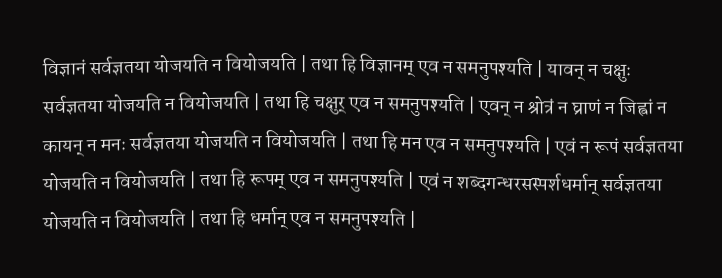विज्ञानं सर्वज्ञतया योजयति न वियोजयति | तथा हि विज्ञानम् एव न समनुपश्यति | यावन् न चक्षुः सर्वज्ञतया योजयति न वियोजयति | तथा हि चक्षुर् एव न समनुपश्यति | एवन् न श्रोत्रं न घ्राणं न जिह्वां न कायन् न मनः सर्वज्ञतया योजयति न वियोजयति | तथा हि मन एव न समनुपश्यति | एवं न रूपं सर्वज्ञतया योजयति न वियोजयति | तथा हि रूपम् एव न समनुपश्यति | एवं न शब्दगन्धरसस्पर्शधर्मान् सर्वज्ञतया योजयति न वियोजयति | तथा हि धर्मान् एव न समनुपश्यति |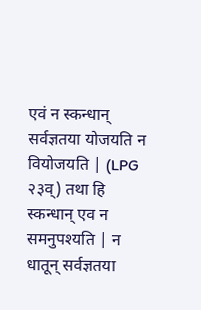एवं न स्कन्धान् सर्वज्ञतया योजयति न वियोजयति | (LPG २३व्) तथा हि स्कन्धान् एव न समनुपश्यति | न धातून् सर्वज्ञतया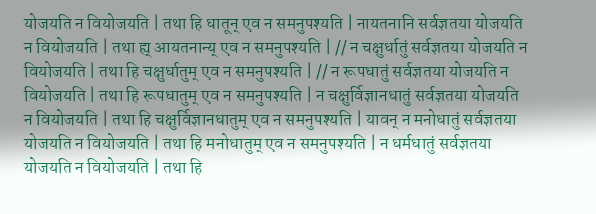योजयति न वियोजयति | तथा हि धातून् एव न समनुपश्यति | नायतनानि सर्वज्ञतया योजयति न वियोजयति | तथा ह्य् आयतनान्य् एव न समनुपश्यति | // न चक्षुर्धातुं सर्वज्ञतया योजयति न वियोजयति | तथा हि चक्षुर्धातुम् एव न समनुपश्यति | // न रूपधातुं सर्वज्ञतया योजयति न वियोजयति | तथा हि रूपधातुम् एव न समनुपश्यति | न चक्षुर्विज्ञानधातुं सर्वज्ञतया योजयति न वियोजयति | तथा हि चक्षुर्विज्ञानधातुम् एव न समनुपश्यति | यावन् न मनोधातुं सर्वज्ञतया योजयति न वियोजयति | तथा हि मनोधातुम् एव न समनुपश्यति | न धर्मधातुं सर्वज्ञतया योजयति न वियोजयति | तथा हि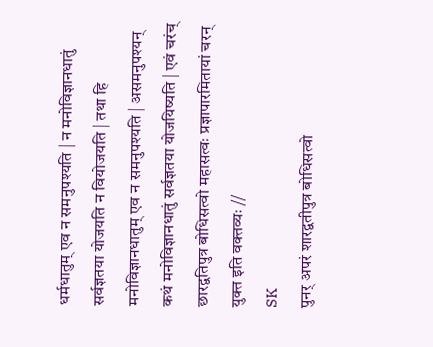धर्मधातुम् एव न समनुपश्यति | न मनोविज्ञानधातुं सर्वज्ञतया योजयति न वियोजयति | तथा हि मनोविज्ञानधातुम् एव न समनुपश्यति | असमनुपश्यन् कथं मनोविज्ञानधातुं सर्वज्ञतया योजयिष्यति | एवं चरंच् छारद्वतिपुत्र बोधिसत्वो महासत्वः प्रज्ञापारमितायां चरन् युक्त इति वक्तव्यः //
SK
पुनर् अपरं शारद्वतीपुत्र बोधिसत्वो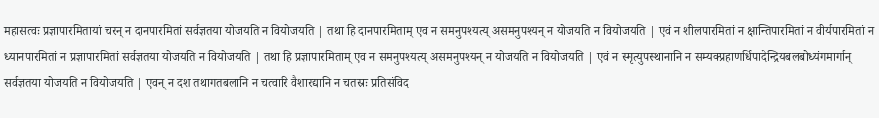महासत्वः प्रज्ञापारमितायां चरन् न दानपारमितां सर्वज्ञतया योजयति न वियोजयति | तथा हि दानपारमिताम् एव न समनुपश्यत्य् असमनुपश्यन् न योजयति न वियोजयति | एवं न शीलपारमितां न क्षान्तिपारमितां न वीर्यपारमितां न ध्यानपारमितां न प्रज्ञापारमितां सर्वज्ञतया योजयति न वियोजयति | तथा हि प्रज्ञापारमिताम् एव न समनुपश्यत्य् असमनुपश्यन् न योजयति न वियोजयति | एवं न स्मृत्युपस्थानानि न सम्यक्प्रहाणर्धिपादेन्द्रियबलबोध्यंगमार्गान् सर्वज्ञतया योजयति न वियोजयति | एवन् न दश तथागतबलानि न चत्वारि वैशारद्यानि न चतस्रः प्रतिसंविद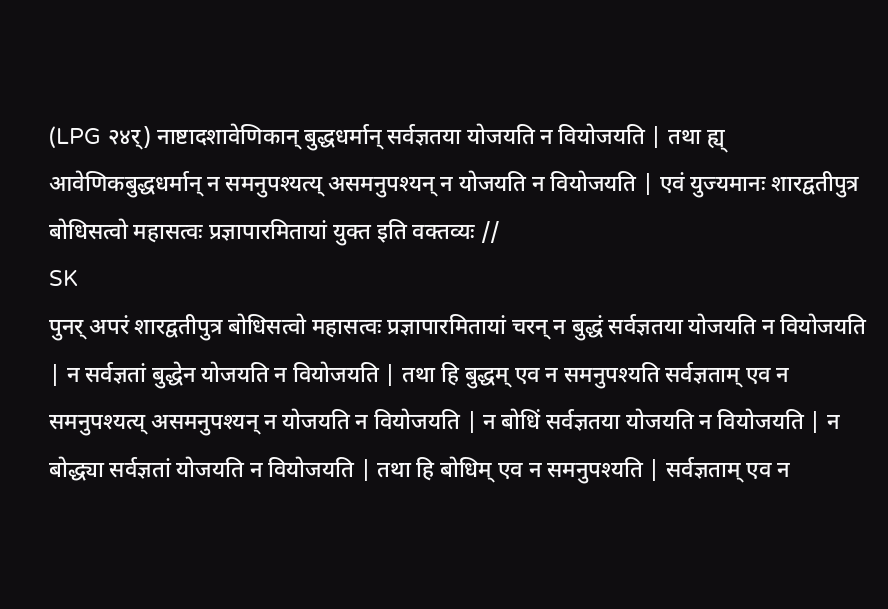(LPG २४र्) नाष्टादशावेणिकान् बुद्धधर्मान् सर्वज्ञतया योजयति न वियोजयति | तथा ह्य् आवेणिकबुद्धधर्मान् न समनुपश्यत्य् असमनुपश्यन् न योजयति न वियोजयति | एवं युज्यमानः शारद्वतीपुत्र बोधिसत्वो महासत्वः प्रज्ञापारमितायां युक्त इति वक्तव्यः //
SK
पुनर् अपरं शारद्वतीपुत्र बोधिसत्वो महासत्वः प्रज्ञापारमितायां चरन् न बुद्धं सर्वज्ञतया योजयति न वियोजयति | न सर्वज्ञतां बुद्धेन योजयति न वियोजयति | तथा हि बुद्धम् एव न समनुपश्यति सर्वज्ञताम् एव न समनुपश्यत्य् असमनुपश्यन् न योजयति न वियोजयति | न बोधिं सर्वज्ञतया योजयति न वियोजयति | न बोद्ध्या सर्वज्ञतां योजयति न वियोजयति | तथा हि बोधिम् एव न समनुपश्यति | सर्वज्ञताम् एव न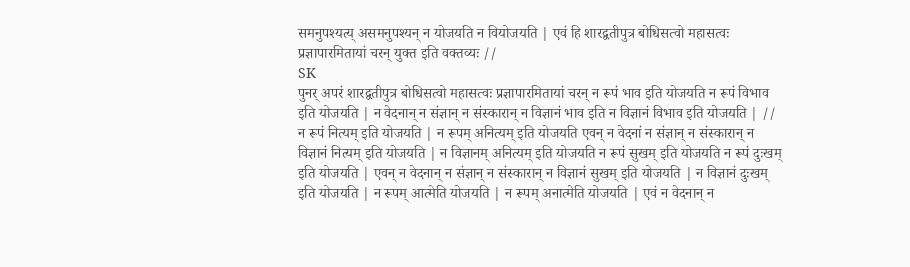समनुपश्यत्य् असमनुपश्यन् न योजयति न वियोजयति | एवं हि शारद्वतीपुत्र बोधिसत्वो महासत्वः प्रज्ञापारमितायां चरन् युक्त इति वक्तव्यः //
SK
पुनर् अपरं शारद्वतीपुत्र बोधिसत्वो महासत्वः प्रज्ञापारमितायां चरन् न रूपं भाव इति योजयति न रूपं विभाव इति योजयति | न वेदनान् न संज्ञान् न संस्कारान् न विज्ञानं भाव इति न विज्ञानं विभाव इति योजयति | // न रूपं नित्यम् इति योजयति | न रूपम् अनित्यम् इति योजयति एवन् न वेदनां न संज्ञान् न संस्कारान् न विज्ञानं नित्यम् इति योजयति | न विज्ञानम् अनित्यम् इति योजयति न रूपं सुखम् इति योजयति न रूपं दुःखम् इति योजयति | एवन् न वेदनान् न संज्ञान् न संस्कारान् न विज्ञानं सुखम् इति योजयति | न विज्ञानं दुःखम् इति योजयति | न रूपम् आत्मेति योजयति | न रूपम् अनात्मेति योजयति | एवं न वेदनान् न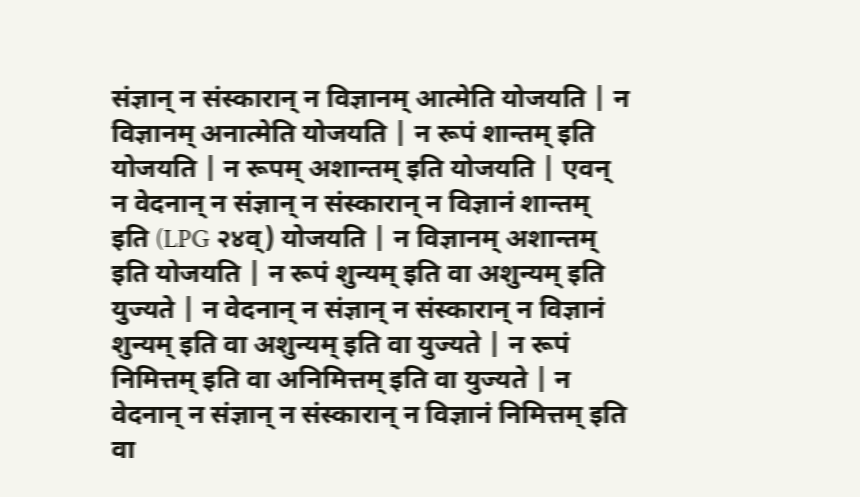संज्ञान् न संस्कारान् न विज्ञानम् आत्मेति योजयति | न विज्ञानम् अनात्मेति योजयति | न रूपं शान्तम् इति योजयति | न रूपम् अशान्तम् इति योजयति | एवन् न वेदनान् न संज्ञान् न संस्कारान् न विज्ञानं शान्तम् इति (LPG २४व्) योजयति | न विज्ञानम् अशान्तम् इति योजयति | न रूपं शुन्यम् इति वा अशुन्यम् इति युज्यते | न वेदनान् न संज्ञान् न संस्कारान् न विज्ञानं शुन्यम् इति वा अशुन्यम् इति वा युज्यते | न रूपं निमित्तम् इति वा अनिमित्तम् इति वा युज्यते | न वेदनान् न संज्ञान् न संस्कारान् न विज्ञानं निमित्तम् इति वा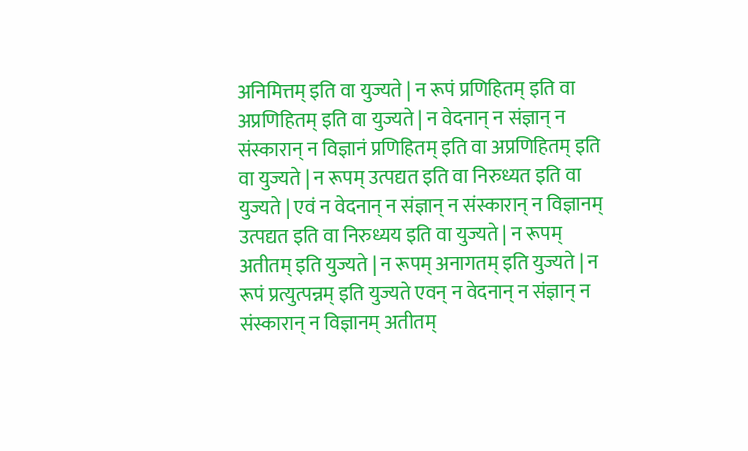अनिमित्तम् इति वा युज्यते | न रूपं प्रणिहितम् इति वा अप्रणिहितम् इति वा युज्यते | न वेदनान् न संज्ञान् न संस्कारान् न विज्ञानं प्रणिहितम् इति वा अप्रणिहितम् इति वा युज्यते | न रूपम् उत्पद्यत इति वा निरुध्यत इति वा युज्यते | एवं न वेदनान् न संज्ञान् न संस्कारान् न विज्ञानम् उत्पद्यत इति वा निरुध्यय इति वा युज्यते | न रूपम् अतीतम् इति युज्यते | न रूपम् अनागतम् इति युज्यते | न रूपं प्रत्युत्पन्नम् इति युज्यते एवन् न वेदनान् न संज्ञान् न संस्कारान् न विज्ञानम् अतीतम्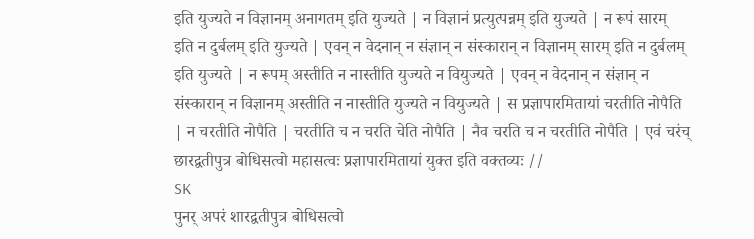इति युज्यते न विज्ञानम् अनागतम् इति युज्यते | न विज्ञानं प्रत्युत्पन्नम् इति युज्यते | न रूपं सारम् इति न दुर्बलम् इति युज्यते | एवन् न वेदनान् न संज्ञान् न संस्कारान् न विज्ञानम् सारम् इति न दुर्बलम् इति युज्यते | न रूपम् अस्तीति न नास्तीति युज्यते न वियुज्यते | एवन् न वेदनान् न संज्ञान् न संस्कारान् न विज्ञानम् अस्तीति न नास्तीति युज्यते न वियुज्यते | स प्रज्ञापारमितायां चरतीति नोपैति | न चरतीति नोपैति | चरतीति च न चरति चेति नोपैति | नैव चरति च न चरतीति नोपैति | एवं चरंच् छारद्वतीपुत्र बोधिसत्वो महासत्वः प्रज्ञापारमितायां युक्त इति वक्तव्यः //
SK
पुनर् अपरं शारद्वतीपुत्र बोधिसत्वो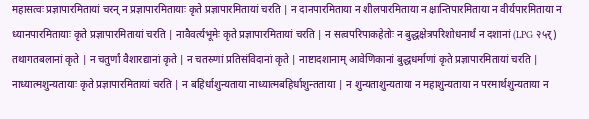महासत्वः प्रज्ञापारमितायां चरन् न प्रज्ञापारमितायाः कृते प्रज्ञापारमितायां चरति | न दानपारमिताया न शीलपारमिताया न क्षान्तिपारमिताया न वीर्यपारमिताया न ध्यानपारमितायाः कृते प्रज्ञापारमितायां चरति | नावैवर्त्यभूमेः कृते प्रज्ञापारमितायां चरति | न सत्वपरिपाकहेतोः न बुद्धक्षेत्रपरिशोधनार्थं न दशानां (LPG २५र्) तथागतबलानां कृते | न चतुर्णां वैशारद्यानां कृते | न चतस्र्णां प्रतिसंविदानां कृते | नाष्टादशानाम् आवेणिकानां बुद्धधर्माणां कृते प्रज्ञापारमितायां चरति | नाध्यात्मशुन्यतायाः कृते प्रज्ञापारमितायां चरति | न बहिर्धाशुन्यताया नाध्यात्मबहिर्धाशुन्तताया | न शुन्यताशुन्यताया न महाशुन्यताया न परमार्थशुन्यताया न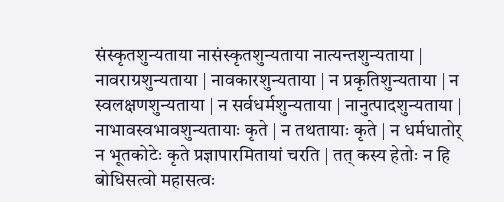संस्कृतशुन्यताया नासंस्कृतशुन्यताया नात्यन्तशुन्यताया | नावराग्रशुन्यताया | नावकारशुन्यताया | न प्रकृतिशुन्यताया | न स्वलक्षणशुन्यताया | न सर्वधर्मशुन्यताया | नानुत्पादशुन्यताया | नाभावस्वभावशुन्यतायाः कृते | न तथतायाः कृते | न धर्मधातोर् न भूतकोटेः कृते प्रज्ञापारमितायां चरति | तत् कस्य हेतोः न हि बोधिसत्वो महासत्वः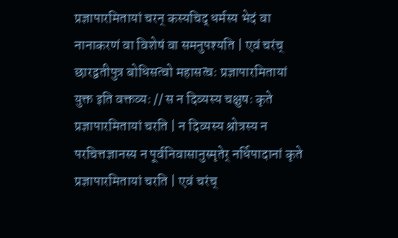प्रज्ञापारमितायां चरन् कस्यचिद् धर्मस्य भेदं वा नानाकरणं वा विशेषं वा समनुपश्यति | एवं चरंच् छारद्वतीपुत्र बोधिसत्वो महासत्वः प्रज्ञापारमितायां युक्त इति वक्तव्यः // स न दिव्यस्य चक्षुषः कृते प्रज्ञापारमितायां चरति | न दिव्यस्य श्रोत्रस्य न परचित्तज्ञानस्य न पूर्वनिवासानुस्मृतेर् नर्धिपादानां कृते प्रज्ञापारमितायां चरति | एवं चरंच्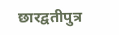छारद्वतीपुत्र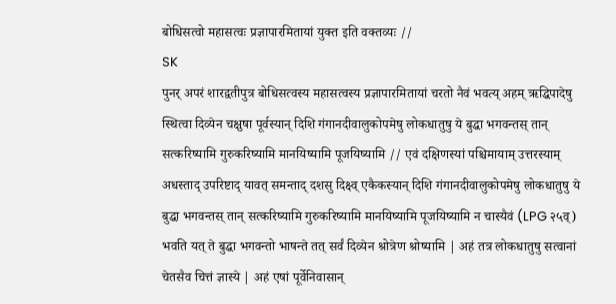बोधिसत्वो महासत्वः प्रज्ञापारमितायां युक्त इति वक्तव्यः //
SK
पुनर् अपरं शारद्वतीपुत्र बोधिसत्वस्य महासत्वस्य प्रज्ञापारमितायां चरतो नैवं भवत्य् अहम् ऋद्धिपादेषु स्थित्वा दिव्येन चक्षुषा पूर्वस्यान् दिशि गंगानदीवालुकोपमेषु लोकधातुषु ये बुद्धा भगवन्तस् तान् सत्करिष्यामि गुरुकरिष्यामि मानयिष्यामि पूजयिष्यामि // एवं दक्षिणस्यां पश्चिमायाम् उत्तरस्याम् अधस्ताद् उपरिष्टाद् यावत् समन्ताद् दशसु दिक्ष्व् एकैकस्यान् दिशि गंगानदीवालुकोपमेषु लोकधातुषु ये बुद्धा भगवन्तस् तान् सत्करिष्यामि गुरुकरिष्यामि मानयिष्यामि पूजयिष्यामि न चास्यैवं (LPG २५व्) भवति यत् ते बुद्धा भगवन्तो भाषन्ते तत् सर्वं दिव्येन श्रोत्रेण श्रोष्यामि | अहं तत्र लोकधातुषु सत्वानां चेतसैव चित्तं ज्ञास्ये | अहं एषां पूर्वेनिवासान्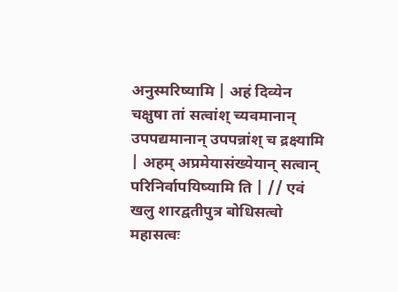अनुस्मरिष्यामि | अहं दिव्येन चक्षुषा तां सत्वांश् च्यवमानान् उपपद्यमानान् उपपन्नांश् च द्रक्ष्यामि | अहम् अप्रमेयासंख्येयान् सत्वान् परिनिर्वापयिष्यामि ति | // एवं खलु शारद्वतीपुत्र बोधिसत्वो महासत्वः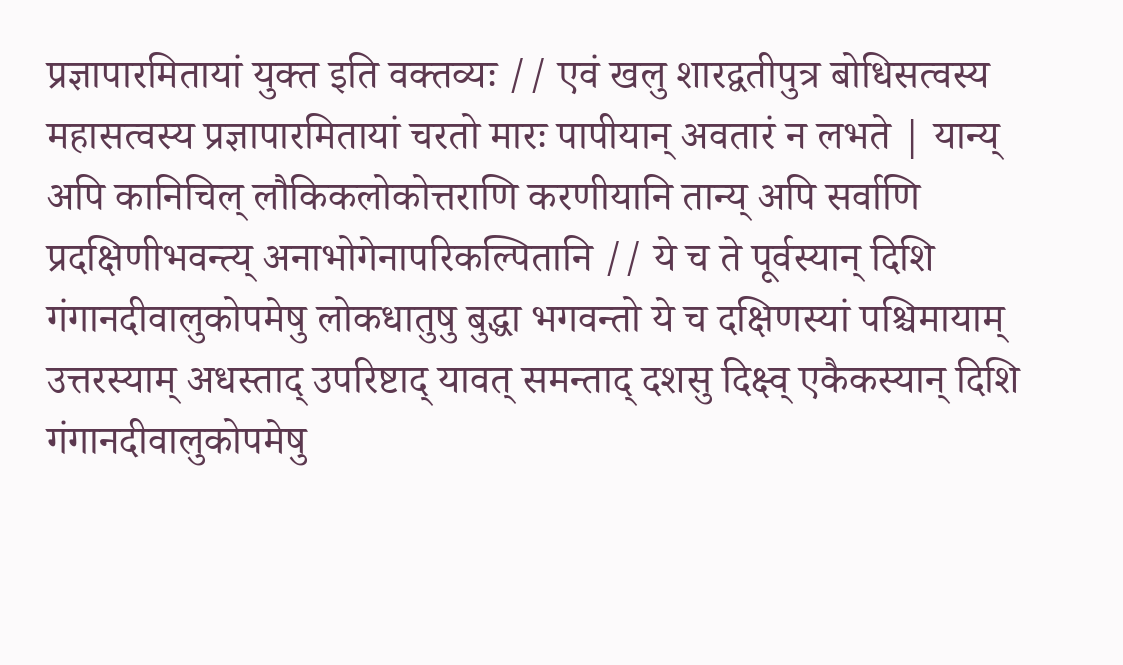प्रज्ञापारमितायां युक्त इति वक्तव्यः // एवं खलु शारद्वतीपुत्र बोधिसत्वस्य महासत्वस्य प्रज्ञापारमितायां चरतो मारः पापीयान् अवतारं न लभते | यान्य् अपि कानिचिल् लौकिकलोकोत्तराणि करणीयानि तान्य् अपि सर्वाणि प्रदक्षिणीभवन्त्य् अनाभोगेनापरिकल्पितानि // ये च ते पूर्वस्यान् दिशि गंगानदीवालुकोपमेषु लोकधातुषु बुद्धा भगवन्तो ये च दक्षिणस्यां पश्चिमायाम् उत्तरस्याम् अधस्ताद् उपरिष्टाद् यावत् समन्ताद् दशसु दिक्ष्व् एकैकस्यान् दिशि गंगानदीवालुकोपमेषु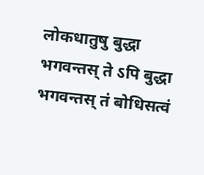लोकधातुषु बुद्धा भगवन्तस् ते ऽपि बुद्धा भगवन्तस् तं बोधिसत्वं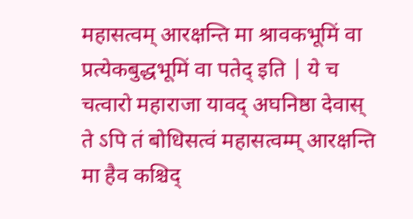महासत्वम् आरक्षन्ति मा श्रावकभूमिं वा प्रत्येकबुद्धभूमिं वा पतेद् इति | ये च चत्वारो महाराजा यावद् अघनिष्ठा देवास् ते ऽपि तं बोधिसत्वं महासत्वम्म् आरक्षन्ति मा हैव कश्चिद्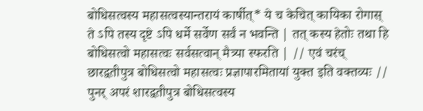बोधिसत्वस्य महासत्वस्यान्तरायं कार्षीत्* ये च केचित् कायिका रोगास् ते ऽपि तस्य दृष्टे ऽपि धर्मे सर्वेण सर्वं न भवन्ति | तत् कस्य हेतोः तथा हि बोधिसत्वो महासत्वः सर्वसत्वान् मैत्र्या स्फरति | // एवं चरंच् छारद्वतीपुत्र बोधिसत्वो महासत्वः प्रज्ञापारमितायां युक्त इति वक्तव्यः //
पुनर् अपरं शारद्वतीपुत्र बोधिसत्वस्य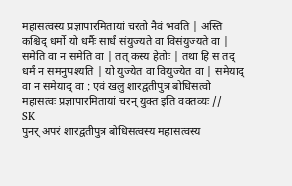महासत्वस्य प्रज्ञापारमितायां चरतो नैवं भवति | अस्ति कश्चिद् धर्मो यो धर्मैः सार्धं संयुज्यते वा विसंयुज्यते वा | समेति वा न समेति वा | तत् कस्य हेतोः | तथा हि स तद् धर्मं न समनुपश्यति | यो युज्येत वा वियुज्येत वा | समेयाद् वा न समेयाद् वा : एवं खलु शारद्वतीपुत्र बोधिसत्वो महासत्वः प्रज्ञापारमितायां चरन् युक्त इति वक्तव्यः //
SK
पुनर् अपरं शारद्वतीपुत्र बोधिसत्वस्य महासत्वस्य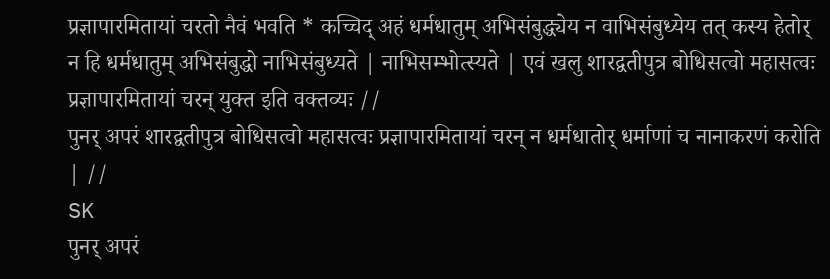प्रज्ञापारमितायां चरतो नैवं भवति * कच्चिद् अहं धर्मधातुम् अभिसंबुद्ध्येय न वाभिसंबुध्येय तत् कस्य हेतोर् न हि धर्मधातुम् अभिसंबुद्धो नाभिसंबुध्यते | नाभिसम्भोत्स्यते | एवं खलु शारद्वतीपुत्र बोधिसत्वो महासत्वः प्रज्ञापारमितायां चरन् युक्त इति वक्तव्यः //
पुनर् अपरं शारद्वतीपुत्र बोधिसत्वो महासत्वः प्रज्ञापारमितायां चरन् न धर्मधातोर् धर्माणां च नानाकरणं करोति | //
SK
पुनर् अपरं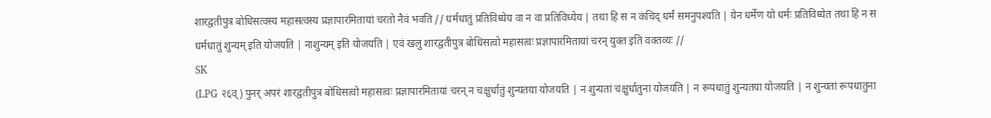शारद्वतीपुत्र बोधिसत्वस्य महासत्वस्य प्रज्ञापारमितायां चरतो नैवं भवति // धर्मधातुं प्रतिविध्येय वा न वा प्रतिविध्येय | तथा हि स न कंचिद् धर्मं समनुपश्यति | येन धर्मेण यो धर्मः प्रतिविध्येत तथा हि न स धर्मधातुं शुन्यम् इति योजयति | नाशुन्यम् इति योजयति | एवं खलु शारद्वतीपुत्र बोधिसत्वो महासत्वः प्रज्ञापारमितायां चरन् युक्त इति वक्तव्यः //
SK
(LPG २६व्) पुनर् अपरं शारद्वतीपुत्र बोधिसत्वो महासत्वः प्रज्ञापारमितायां चरन् न चक्षुर्धातुं शुन्यतया योजयति | न शुन्यतां चक्षुर्धातुना योजयति | न रूपधातुं शुन्यतया योजयति | न शुन्यतां रूपधातुना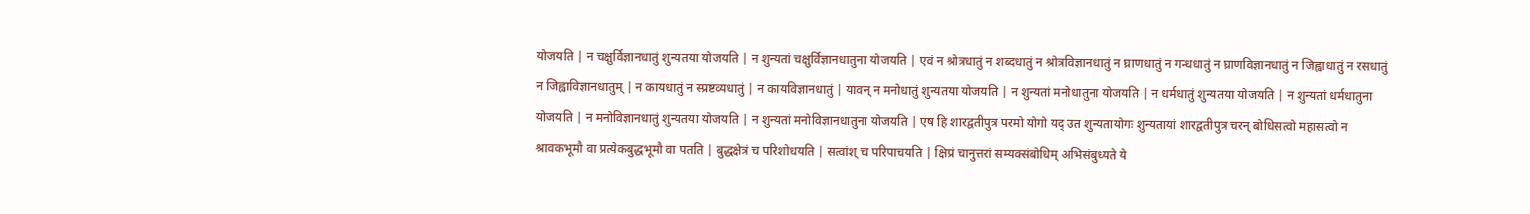योजयति | न चक्षुर्विज्ञानधातुं शुन्यतया योजयति | न शुन्यतां चक्षुर्विज्ञानधातुना योजयति | एवं न श्रोत्रधातुं न शब्दधातुं न श्रोत्रविज्ञानधातुं न घ्राणधातुं न गन्धधातुं न घ्राणविज्ञानधातुं न जिह्वाधातुं न रसधातुं न जिह्वाविज्ञानधातुम् | न कायधातुं न स्प्रष्टव्यधातुं | न कायविज्ञानधातुं | यावन् न मनोधातुं शुन्यतया योजयति | न शुन्यतां मनोधातुना योजयति | न धर्मधातुं शुन्यतया योजयति | न शुन्यतां धर्मधातुना योजयति | न मनोविज्ञानधातुं शुन्यतया योजयति | न शुन्यतां मनोविज्ञानधातुना योजयति | एष हि शारद्वतीपुत्र परमो योगो यद् उत शुन्यतायोगः शुन्यतायां शारद्वतीपुत्र चरन् बोधिसत्वो महासत्वो न श्रावकभूमौ वा प्रत्येकबुद्धभूमौ वा पतति | बुद्धक्षेत्रं च परिशोधयति | सत्वांश् च परिपाचयति | क्षिप्रं चानुत्तरां सम्यक्संबोधिम् अभिसंबुध्यते ये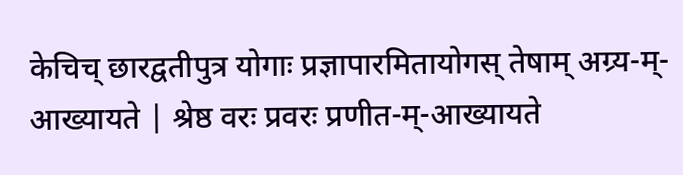केचिच् छारद्वतीपुत्र योगाः प्रज्ञापारमितायोगस् तेषाम् अग्र्य-म्-आख्यायते | श्रेष्ठ वरः प्रवरः प्रणीत-म्-आख्यायते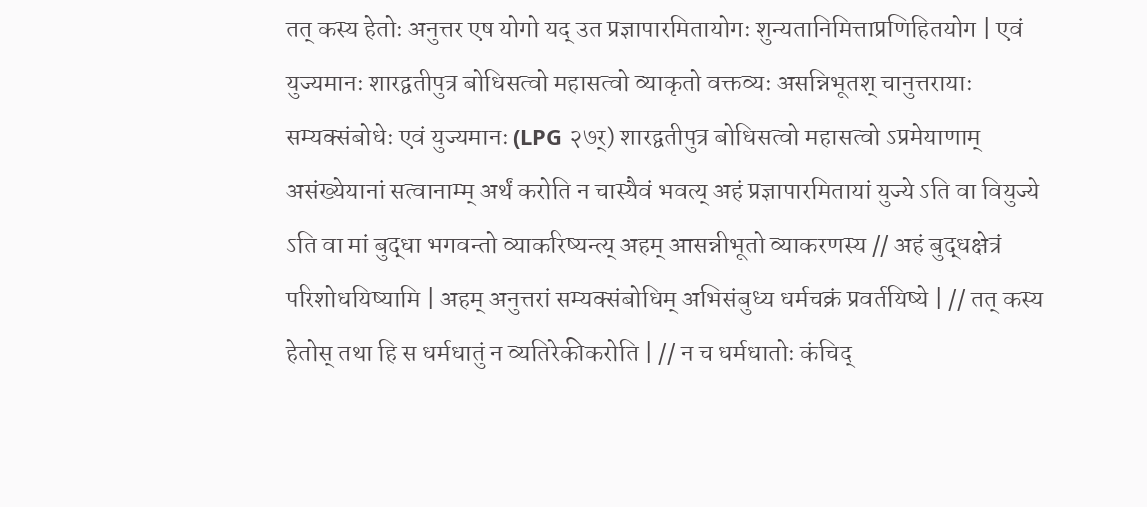तत् कस्य हेतोः अनुत्तर एष योगो यद् उत प्रज्ञापारमितायोगः शुन्यतानिमित्ताप्रणिहितयोग | एवं युज्यमानः शारद्वतीपुत्र बोधिसत्वो महासत्वो व्याकृतो वक्तव्यः असन्निभूतश् चानुत्तरायाः सम्यक्संबोधेः एवं युज्यमानः (LPG २७र्) शारद्वतीपुत्र बोधिसत्वो महासत्वो ऽप्रमेयाणाम् असंख्येयानां सत्वानाम्म् अर्थं करोति न चास्यैवं भवत्य् अहं प्रज्ञापारमितायां युज्ये ऽति वा वियुज्ये ऽति वा मां बुद्धा भगवन्तो व्याकरिष्यन्त्य् अहम् आसन्नीभूतो व्याकरणस्य // अहं बुद्धक्षेत्रं परिशोधयिष्यामि | अहम् अनुत्तरां सम्यक्संबोधिम् अभिसंबुध्य धर्मचक्रं प्रवर्तयिष्ये | // तत् कस्य हेतोस् तथा हि स धर्मधातुं न व्यतिरेकीकरोति | // न च धर्मधातोः कंचिद्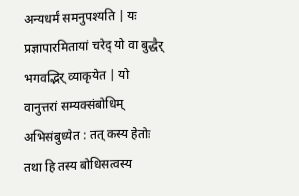अन्यधर्मं समनुपश्यति | यः प्रज्ञापारमितायां चरेद् यो वा बुद्धैर् भगवद्भिर् व्याकृयेत | यो वानुत्तरां सम्यक्संबोधिम् अभिसंबुध्येत : तत् कस्य हेतोः तथा हि तस्य बोधिसत्वस्य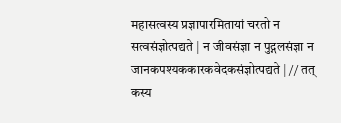महासत्वस्य प्रज्ञापारमितायां चरतो न सत्वसंज्ञोत्पद्यते | न जीवसंज्ञा न पुद्गलसंज्ञा न जानकपश्यककारकवेदकसंज्ञोत्पद्यते | // तत् कस्य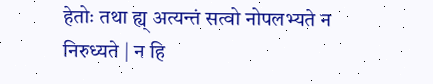हेतोः तथा ह्य् अत्यन्तं सत्वो नोपलभ्यते न निरुध्यते | न हि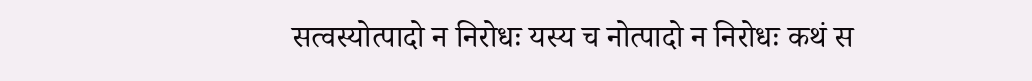सत्वस्योत्पादो न निरोधः यस्य च नोत्पादो न निरोधः कथं स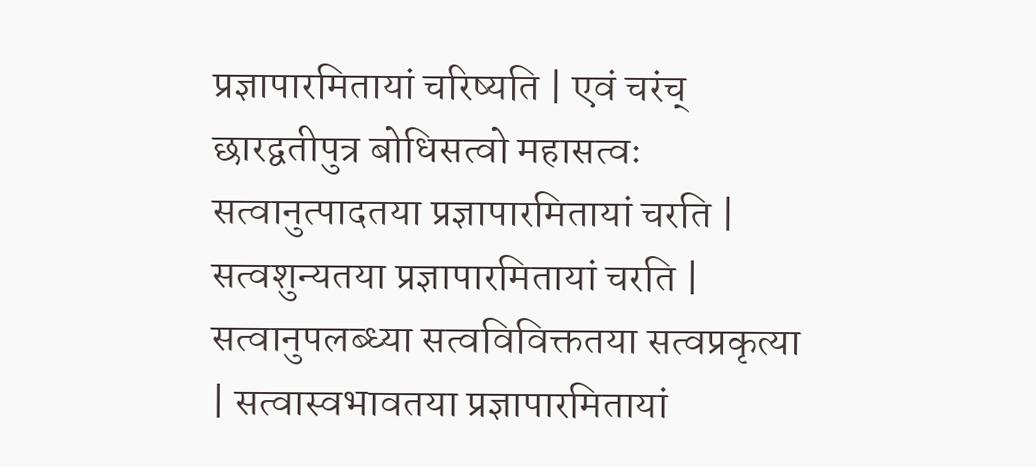प्रज्ञापारमितायां चरिष्यति | एवं चरंच् छारद्वतीपुत्र बोधिसत्वो महासत्वः सत्वानुत्पादतया प्रज्ञापारमितायां चरति | सत्वशुन्यतया प्रज्ञापारमितायां चरति | सत्वानुपलब्ध्या सत्वविविक्ततया सत्वप्रकृत्या | सत्वास्वभावतया प्रज्ञापारमितायां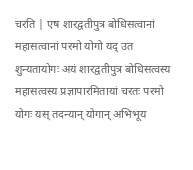चरति | एष शारद्वतीपुत्र बोधिसत्वानां महासत्वानां परमो योगो यद् उत शुन्यतायोगः अयं शारद्वतीपुत्र बोधिसत्वस्य महासत्वस्य प्रज्ञापारमितायां चरतः परमो योगः यस् तदन्यान् योगान् अभिभूय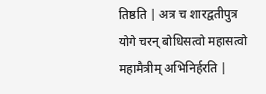तिष्ठति | अत्र च शारद्वतीपुत्र योगे चरन् बोधिसत्वो महासत्वो महामैत्रीम् अभिनिर्हरति |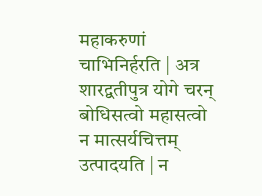महाकरुणां चाभिनिर्हरति | अत्र शारद्वतीपुत्र योगे चरन् बोधिसत्वो महासत्वो न मात्सर्यचित्तम् उत्पादयति | न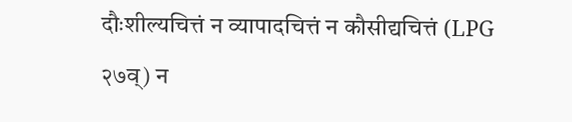दौःशील्यचित्तं न व्यापादचित्तं न कौसीद्यचित्तं (LPG २७व्) न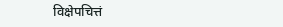विक्षेपचित्तं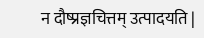न दौष्प्रज्ञचित्तम् उत्पादयति |